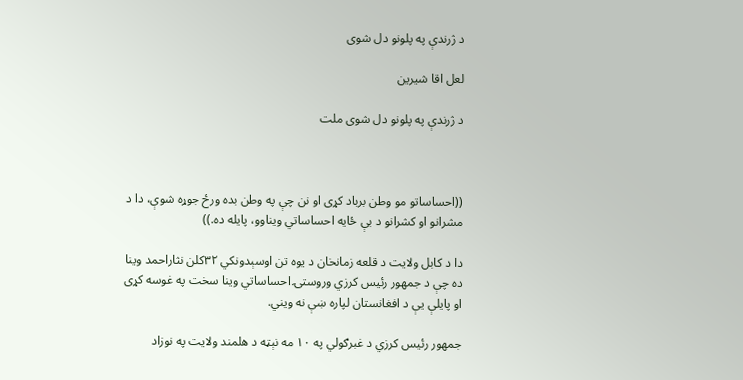د ژرندې په پلونو دل شوی

لعل اقا شیرین

د ژرندې په پلونو دل شوی ملت



((احساساتو مو وطن برباد کړی او نن چې په وطن بده ورځ جوړه شوې، دا د مشرانو او کشرانو د بې ځایه احساساتي ویناوو، پایله ده.))

دا د کابل ولایت د قلعه زمانخان د یوه تن اوسېدونکي ۳۲کلن نثاراحمد وینا ده چې د جمهور رئیس کرزي وروستۍ احساساتي وینا سخت په غوسه کړی او پایلې یې د افغانستان لپاره ښې نه ویني.

جمهور رئیس کرزي د غبرګولي په ۱۰ مه نېټه د هلمند ولایت په نوزاد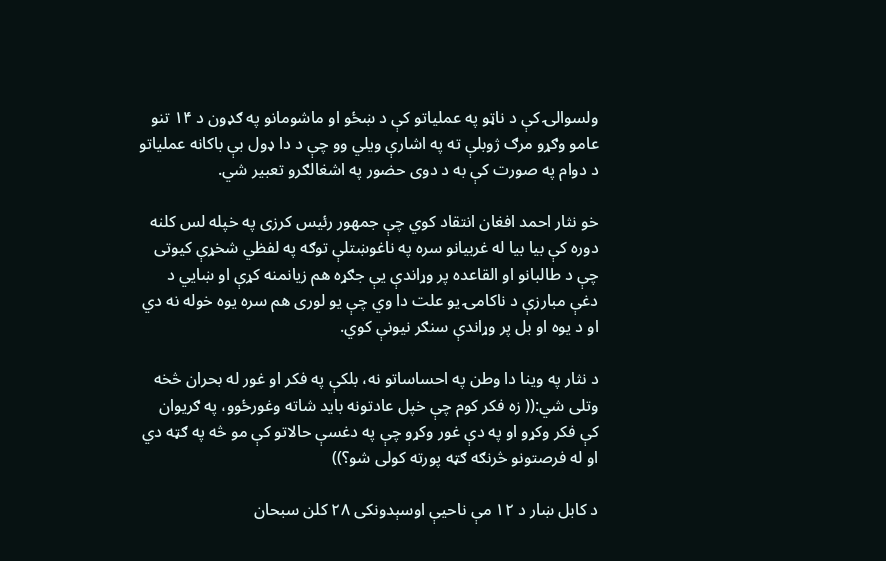ولسوالۍ کې د ناټو په عملیاتو کې د ښځو او ماشومانو په ګډون د ۱۴ تنو عامو وګړو مرګ ژوبلې ته په اشارې ویلي وو چې د دا ډول بې باکانه عملیاتو د دوام په صورت کې به د دوی حضور په اشغالګرو تعبیر شي.

خو نثار احمد افغان انتقاد کوي چې جمهور رئیس کرزی په خپله لس کلنه دوره کې بیا بیا له غربیانو سره په ناغوښتلې توګه په لفظي شخړې کیوتی چې د طالبانو او القاعده پر وړاندې یې جګړه هم زیانمنه کړې او ښايي د دغې مبارزې د ناکامۍ یو علت دا وي چې یو لوری هم سره یوه خوله نه دي او د یوه او بل پر وړاندې سنګر نیونې کوي.

د نثار په وینا دا وطن په احساساتو نه، بلکې په فکر او غور له بحران څخه وتلی شي:(( زه فکر کوم چې خپل عادتونه باید شاته وغورځوو، په ګریوان کې فکر وکړو او په دې غور وکړو چې په دغسې حالاتو کې مو څه په ګټه دي او له فرصتونو څرنګه ګټه پورته کولی شو؟))

د کابل ښار د ۱۲ مې ناحیې اوسېدونکی ۲۸ کلن سبحان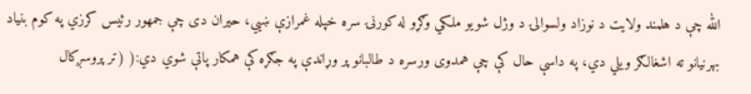الله چې د هلمند ولایت د نوزاد ولسوالۍ د وژل شویو ملکي وګړو له کورنۍ سره خپله غمرازې ښيي، حیران دی چې جمهور رئیس کرزي په کوم بنیاد بهرنیانو ته اشغالګر ویلي دي، په داسې حال کې چې همدوی ورسره د طالبانو پر وړاندې په جګړه کې همکار پاتې شوي دي:( (تر پروسږکال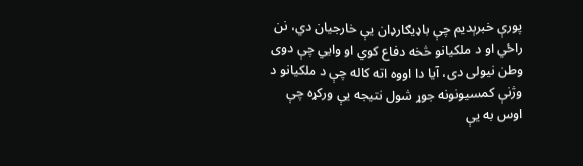پورې خبرېدیم چې باډیګارډان یې خارجیان دي، نن راځي او د ملکیانو څخه دفاع کوي او وايي چې دوی وطن نیولی دی، آیا دا اووه اته کاله چې د ملکیانو د وژنې کمسیونونه جوړ شول نتیجه یې ورکړه چې اوس به یې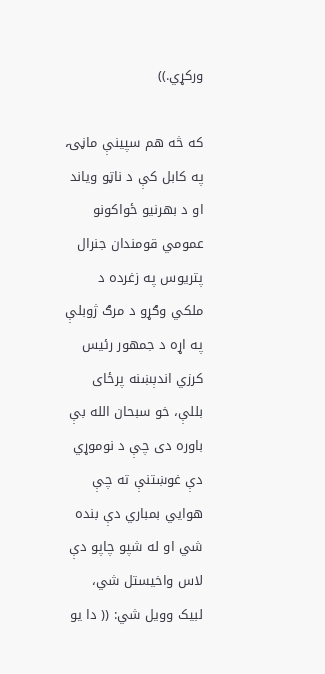ورکړي.))

که څه هم سپینې ماڼۍ، په کابل کې د ناټو ویاند او د بهرنیو ځواکونو عمومي قومندان جنرال پتریوس په زغرده د ملکي وګړو د مرګ ژوبلې په اړه د جمهور رئیس کرزي اندېښنه پرځای بللې، خو سبحان الله بې باوره دی چې د نوموړي دې غوښتنې ته چې هوايي بمباري دې بنده شي او له شپو چاپو دې لاس واخیستل شي، لبیک وویل شي: (( دا یو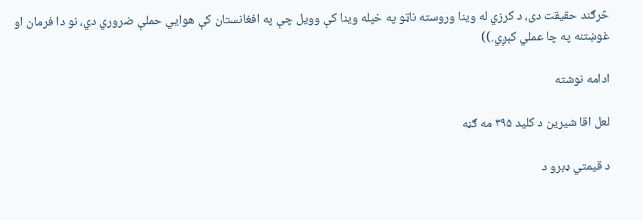څرګند حقیقت دی، د کرزي له وینا وروسته ناټو په خپله وینا کې وویل چې په افغانستان کې هوايي حملې ضروري دي، نو دا فرمان او غوښتنه په چا عملي کېږي.))

ادامه نوشته

لعل اقا شيرين د كليد ۳۹۵ مه ګڼه

د قيمتي ډبرو د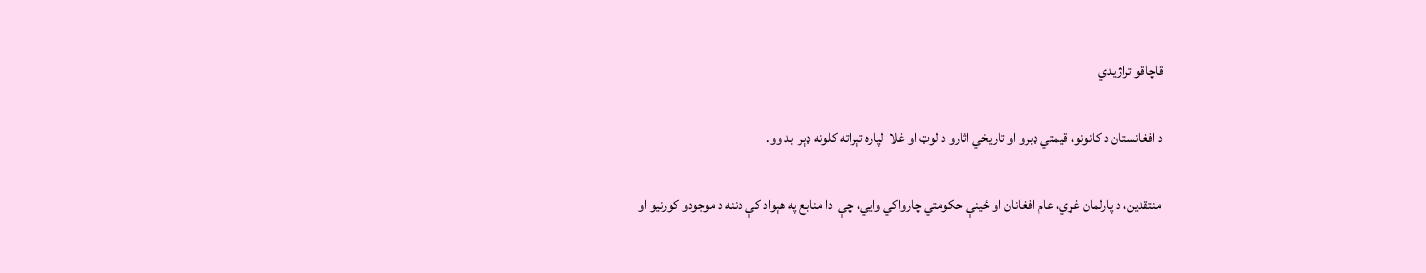قاچاقو تراژيدي

د افغانستان د كانونو، قيمتي ډبرو او تاريخي اثارو د لوټ او غلا  لپاره تېراته كلونه ډېر  بد وو.

 منتقدين، د پارلمان غړي، عام افغانان او ځينې حكومتي چارواكي وايي، چې  دا منابع په هېواد كې دننه د موجودو كورنيو او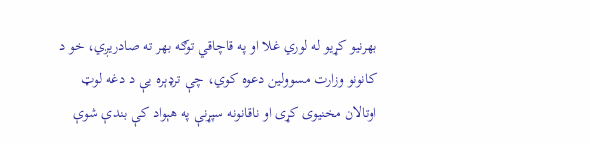بهرنيو كړيو له لوري غلا او په قاچاقي توګه بهر ته صادريږي، خو د كانونو وزارت مسوولين دعوه كوي، چې ترډېره يې د دغه لوټ اوتالان مخنيوى كړى او ناقانونه سپړنې په هېواد كې بندې شوې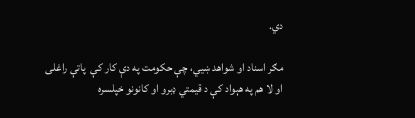دي.

مګر اسناد او شواهد ښيي، چې حكومت په دې كار كې  پاتې راغلى او لا هم په هېواد كې د قيمتي ډبرو او كانونو خپلسره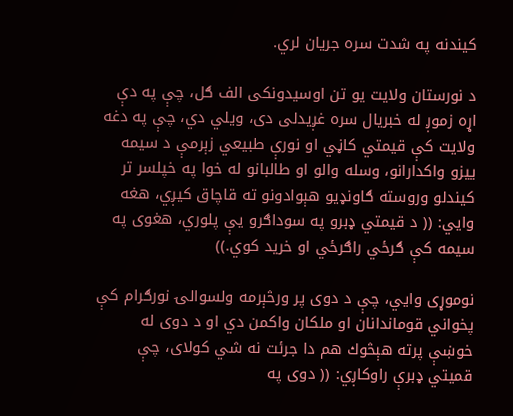كيندنه په شدت سره جريان لري.

د نورستان ولايت يو تن اوسيدونكى الف ګل، چې په دې اړه زموږ له خبريال سره غږيدلى دى، ويلي دي، چې په دغه ولايت كې قيمتي كاڼي او نورې طبيعي زېرمې د سيمه ييزو واكدارانو، وسله والو او طالبانو له خوا په خپلسر تر كيندلو وروسته ګاونډيو هېوادونو ته قاچاق كيږي، هغه وايي: (( د قيمتي ډبرو په سوداګرو يې پلوري، هغوى په سيمه كې ګرځي راګرځي او خريد كوي.))

نوموړى وايي، چې د دوى پر ورڅېرمه ولسوالۍ نورګرام كې پخواني قوماندانان او ملكان واكمن دي او د دوى له خوښې پرته هېڅوك هم دا جرئت نه شي كولاى، چې قميتي ډبرې راوكاږي: (( دوى په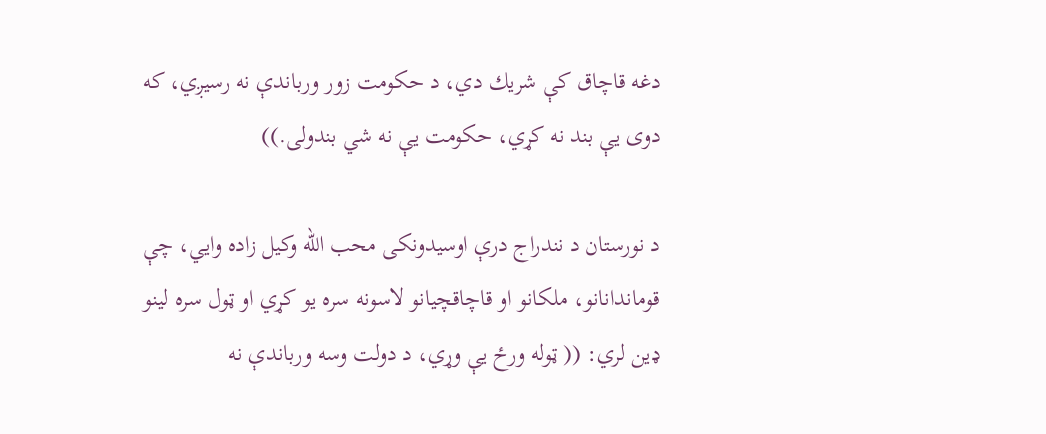دغه قاچاق كې شريك دي، د حكومت زور ورباندې نه رسيږي، كه دوى يې بند نه كړي، حكومت يې نه شي بندولى.))

د نورستان د نندراج درې اوسيدونكى محب الله وكيل زاده وايي، چې قوماندانانو، ملكانو او قاچاقچيانو لاسونه سره يو كړي او ټول سره لينو ډين لري: (( ټوله ورځ يې وړي، د دولت وسه ورباندې نه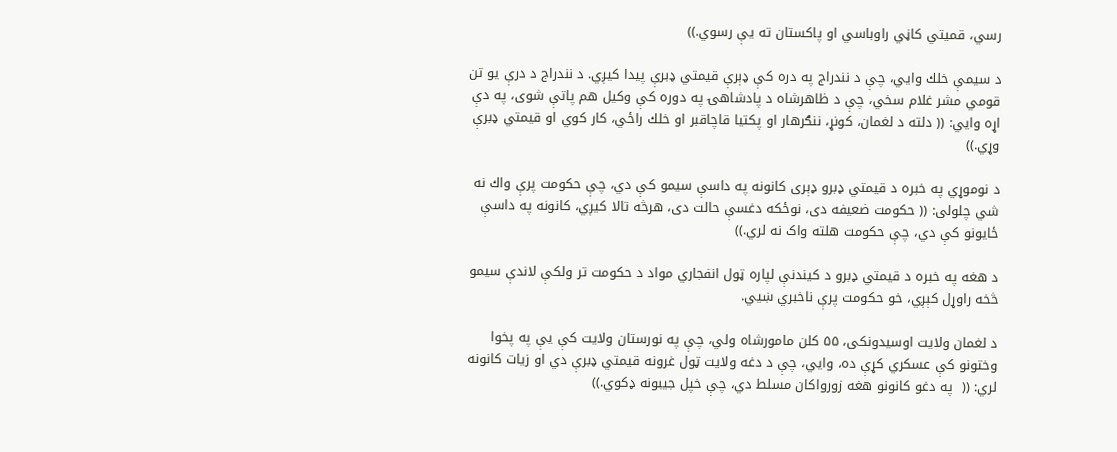رسي، قميتي كاڼي راوباسي او پاكستان ته يې رسوي.))

د سيمې خلك وايي، چې د نندراج په دره كې ډېرې قيمتي ډبرې پيدا كيږي. د نندراج د درې يو تن قومي مشر غلام سخي، چې د ظاهرشاه د پادشاهۍ په دوره كې وكيل هم پاتې شوى، په دې اړه وايي: (( دلته د لغمان، كونړ، ننګرهار او پكتيا قاچاقبر او خلك راځي، كار كوي او قيمتي ډبرې وړي.))

د نوموړي په خبره د قيمتي ډبرو ډېرى كانونه په داسې سيمو كې دي، چې حكومت پرې واك نه شي چلولى: (( حكومت ضعيفه دى، نوځكه دغسې حالت دى، هرڅه تالا كيږي، کانونه په داسې ځايونو كې دي، چې حکومت هلته واک نه لري.))

د هغه په خبره د قيمتي ډبرو د كيندنې لپاره ټول انفجاري مواد د حكومت تر ولكې لاندې سيمو څخه راوړل كېږي، خو حكومت پرې ناخبري ښيي.

د لغمان ولايت اوسيدونكى، ۵۵ كلن مامورشاه ولي، چې په نورستان ولايت كې يې په پخوا وختونو كې عسكري كړې ده، وايي، چې د دغه ولايت ټول غرونه قيمتي ډبرې دي او زيات كانونه لري: ((  په دغو كانونو هغه زورواكان مسلط دي، چې خپل جيبونه ډكوي.))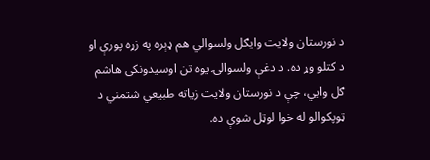د نورستان ولايت وايګل ولسوالي هم ډېره په زړه پورې او د كتلو وړ ده. د دغې ولسوالۍ يوه تن اوسيدونكى هاشم ګل وايي، چې د نورستان ولايت زياته طبيعي شتمني د ټوپكوالو له خوا لوټل شوې ده.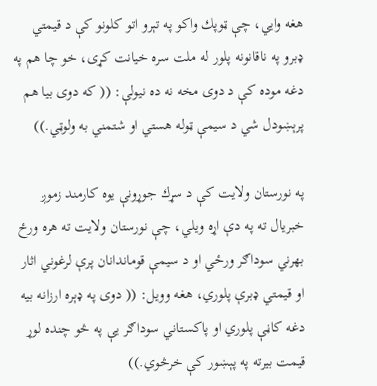هغه وايي، چې ټوپك واكو په تېرو اتو كلونو كې د قيمتي ډبرو په ناقانونه پلور له ملت سره خيانت كړى، خو چا هم په دغه موده كې د دوى مخه نه ده نيولې: (( كه دوى بيا هم پرېښودل شي د سيمې ټوله هستي او شتمني به ولوټي.))

په نورستان ولايت كې د سړك جوړونې يوه كارمند زموږ خبريال ته په دې اړه ويلي، چې نورستان ولايت ته هره ورځ بهرني سوداګر ورځي او د سيمې قوماندانان پرې لرغوني اثار او قيمتي ډبرې پلوري، هغه وويل: (( دوى په ډېره ارزانه بيه دغه كاڼې پلوري او پاكستاني سوداګر يې په څو چنده لوړ قيمت بيرته په پېښور كې خرڅوي.))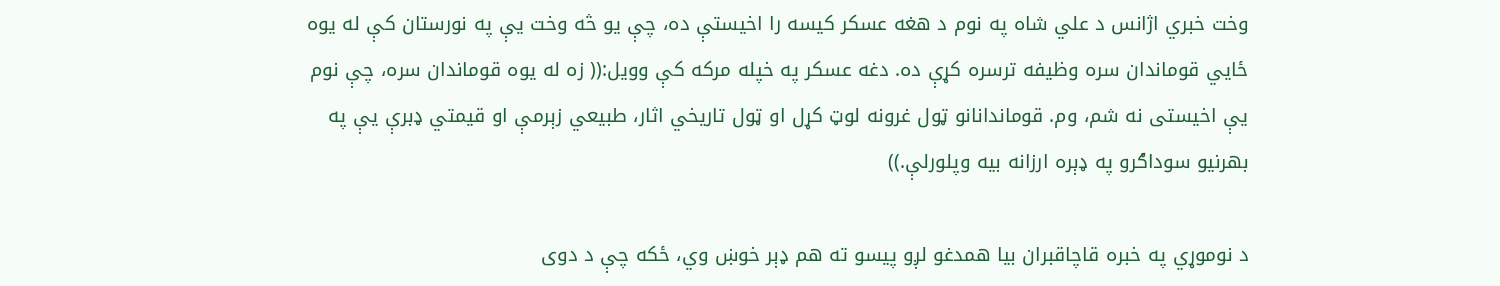وخت خبري اژانس د علي شاه په نوم د هغه عسكر كيسه را اخيستې ده، چې يو څه وخت يې په نورستان كې له يوه ځايي قوماندان سره وظيفه ترسره كړې ده. دغه عسكر په خپله مركه كې وويل:(( زه له يوه قوماندان سره، چې نوم يې اخيستى نه شم، وم. قوماندانانو ټول غرونه لوټ کړل او ټول تاريخي اثار، طبيعي زېرمې او قيمتي ډبرې يې په بهرنيو سوداګرو په ډېره ارزانه بيه وپلورلې.))

د نوموړي په خبره قاچاقبران بيا همدغو لږو پيسو ته هم ډېر خوښ وي، ځكه چې د دوى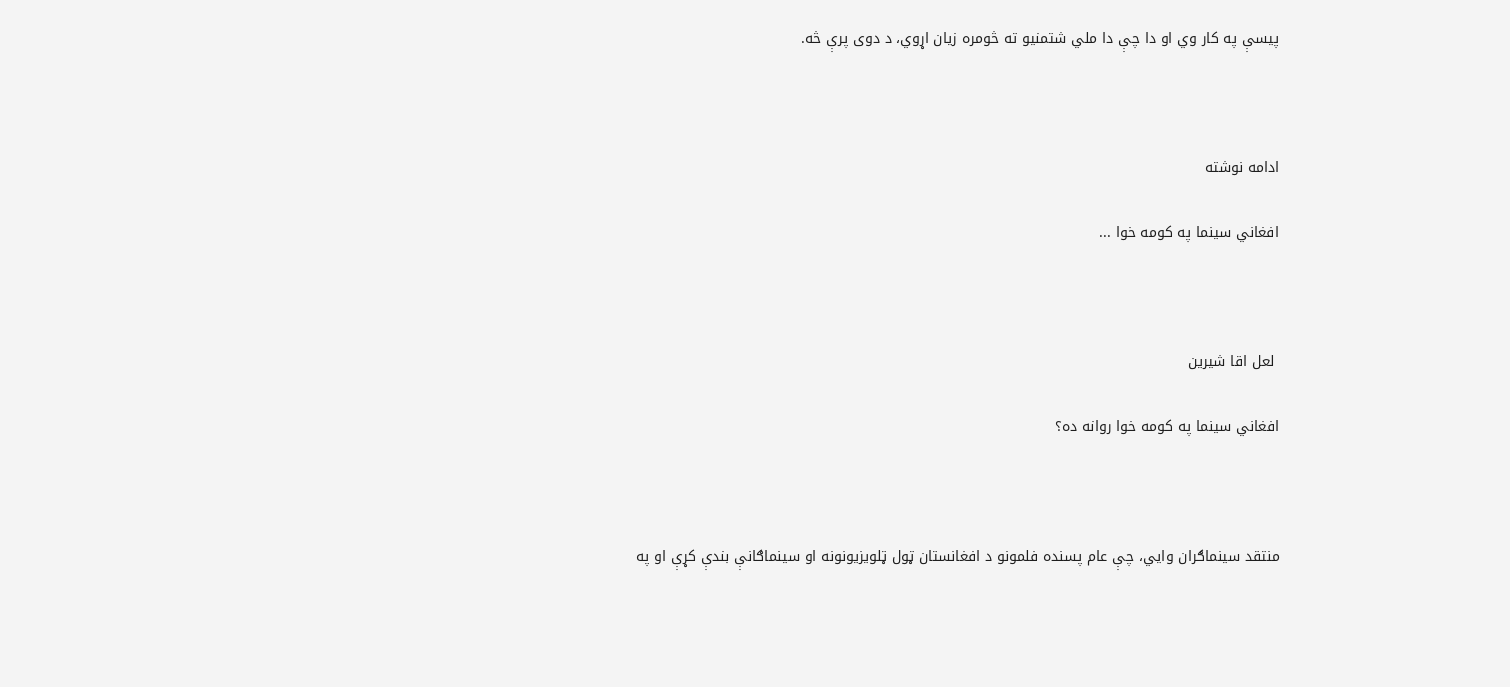پيسې په كار وي او دا چې دا ملي شتمنيو ته څومره زيان اړوي، د دوى پرې څه.



ادامه نوشته

افغاني سينما په كومه خوا ...



 لعل اقا شيرين

افغاني سينما په كومه خوا روانه ده؟



منتقد سينماګران وايي، چې عام پسنده فلمونو د افغانستان ټول ټلويزيونونه او سينماګانې بندې كړې او په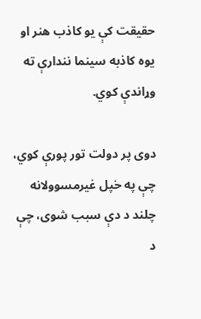حقيقت كې يو كاذب هنر او يوه كاذبه سينما نندارې ته وړاندې كوي.

دوى پر دولت تور پورې كوي، چې په خپل غيرمسوولانه چلند د دې سبب شوى، چې د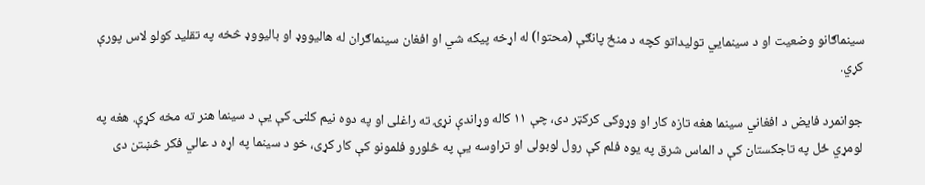سينماګانو وضعيت او د سينمايي توليداتو كچه د منځ پانګې (محتوا) له اړخه پيكه شي او افغان سينماګران له هاليووډ او باليووډ څخه په تقليد كولو لاس پورې كړي.

جوانمرد فايض د افغاني سينما هغه تازه كار او وړوكى كركټر دى، چې ۱۱ كاله وړاندې نړۍ ته راغلى او په دوه نيم كلنۍ كې يې د سينما هنر ته مخه كړې. هغه په لومړي ځل په تاجكستان كې د الماس شرق په يوه فلم كې رول لوبولى او تراوسه يې په څلورو فلمونو كې كار كړى، خو د سينما په اړه د عالي فكر څښتن دى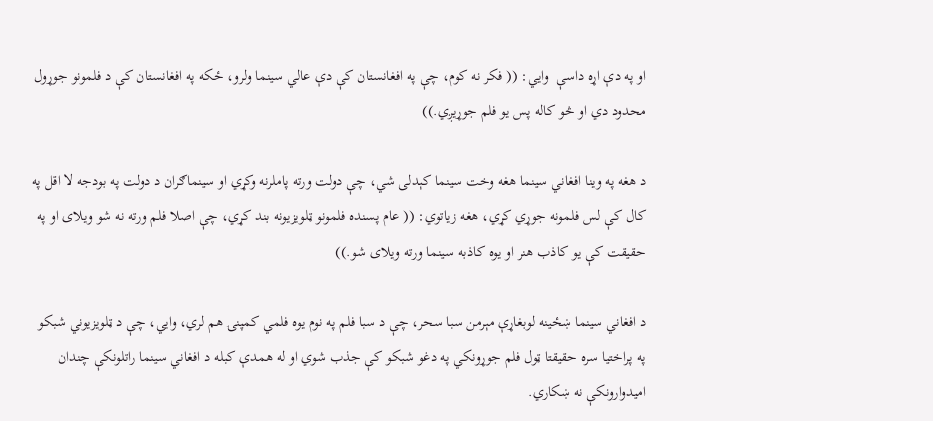او په دې اړه داسې  وايي: (( فكر نه كوم، چې په افغانستان كې دې عالي سينما ولرو، ځكه په افغانستان كې د فلمونو جوړول محدود دي او څو كاله پس يو فلم جوړيږي.))

د هغه په وينا افغاني سينما هغه وخت سينما كېدلى شي، چې دولت ورته پاملرنه وكړي او سينماګران د دولت په بودجه لا اقل په كال كې لس فلمونه جوړي كړي، هغه زياتوي: (( عام پسنده فلمونو ټلويزيونه بند كړي، چې اصلا فلم ورته نه شو ويلاى او په حقيقت كې يو كاذب هنر او يوه كاذبه سينما ورته ويلاى شو.))

د افغاني سينما ښځينه لوبغاړې مېرمن سبا سحر، چې د سبا فلم په نوم يوه فلمي كمپنۍ هم لري، وايي، چې د ټلويزيوني شبكو په پراختيا سره حقيقتا ټول فلم جوړونكي په دغو شبكو كې جذب شوي او له همدې كبله د افغاني سينما راتلونكې چندان اميدوارونكې نه ښكاري.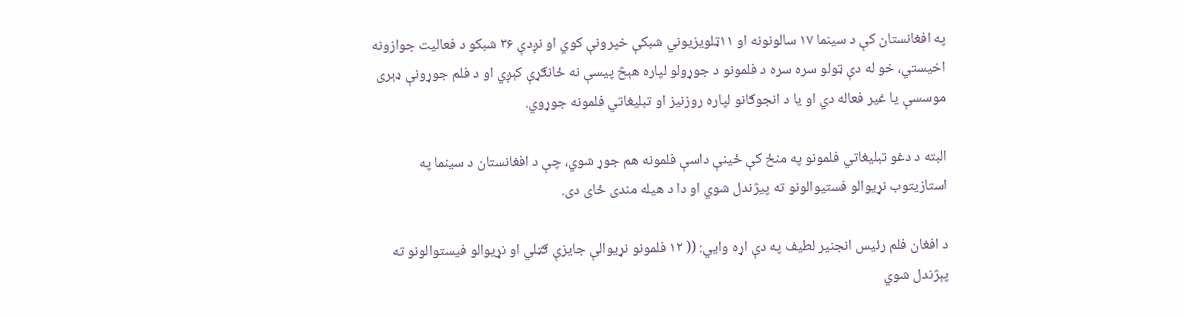په افغانستان كې د سينما ۱۷ سالونونه او ۱۱ټلويزيوني شبكې خپرونې كوي او نږدې ۳۶ شبكو د فعاليت جوازونه اخيستي، خو له دې ټولو سره سره د فلمونو د جوړولو لپاره هېڅ پيسې نه ځانګړې كېږي او د فلم جوړونې ډېرى موسسې يا غير فعاله دي او يا د انجوګانو لپاره روزنيز او تبليغاتي فلمونه جوړوي.

البته د دغو تبليغاتي فلمونو په منځ كې ځينې داسې فلمونه هم جوړ شوي، چې د افغانستان د سينما په استازيتوب نړيوالو فستيوالونو ته پيژندل شوي او دا د هيله مندى ځاى دى.

د افغان فلم رئيس انجنير لطيف په دې اړه وايي: (( ۱۲ فلمونو نړيوالې جايزې ګټلي او نړيوالو فيستوالونو ته پېژندل شوي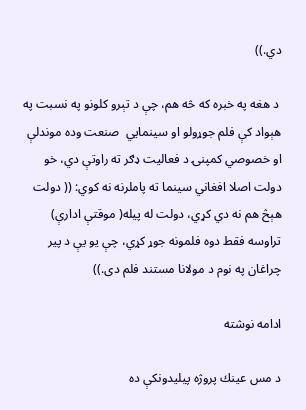دي.))

 د هغه په خبره كه څه هم، چې د تېرو كلونو په نسبت په هېواد كې فلم جوړولو او سينمايي  صنعت وده موندلې او خصوصي كمپنۍ د فعاليت ډګر ته راوتې دي، خو دولت اصلا افغاني سينما ته پاملرنه نه كوي: (( دولت هېڅ هم نه دي كړي، دولت له پيله( موقتې ادارې) تراوسه فقط دوه فلمونه جوړ كړي، چې يو يې د پير چراغان په نوم د مولانا مستند فلم دى.))

ادامه نوشته

د مس عينك پروژه پيليدونكې ده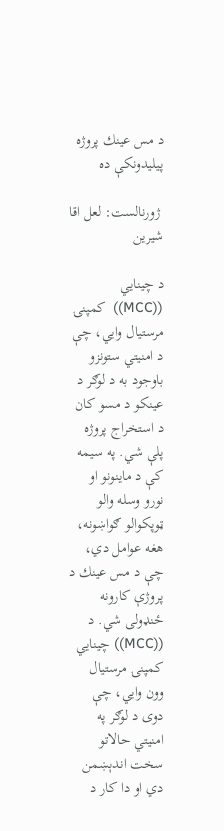د مس عينك پروژه پيليدونكې ده

 ژورنالست: لعل اقا شیرین

د چينايي ((MCC))  كمپنۍ مرستيال وايي، چې د امنيتي ستونزو باوجود به د لوګر د عينكو د مسو کان د استخراج پروژه پلې شي. په سيمه كې د ماينونو او نورو وسله والو ټوپكوالو ګواښونه، هغه عوامل دي، چې د مس عينك د پروژې كارونه ځنډولى شي. د ((MCC)) چينايي كمپنۍ مرستيال وون وايي، چې دوى د لوګر په امنيتي حالاتو سخت اندېښمن دي او دا کار د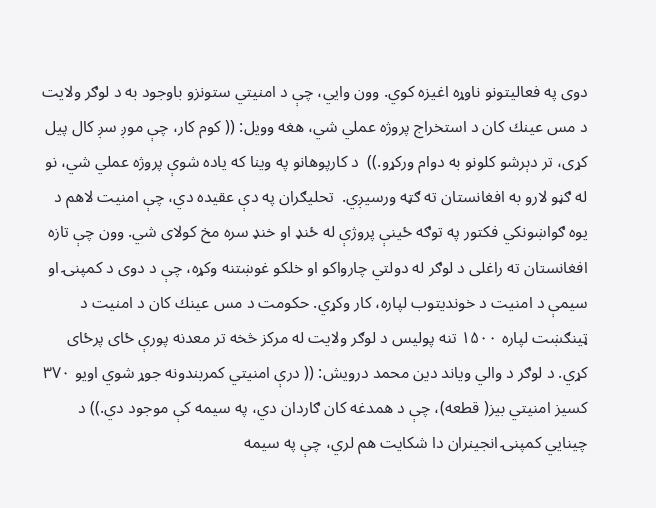دوى په فعاليتونو ناوړه اغيزه كوي. وون وايي، چې د امنيتي ستونزو باوجود به د لوګر ولايت د مس عينك کان د استخراج پروژه عملي شي، هغه وويل: (( کوم کار، چې موږ سږ کال پيل کړى، تر دېرشو کلونو به دوام ورکړو.))  د كارپوهانو په وينا که ياده شوې پروژه عملي شي، نو له ګڼو لارو به افغانستان ته ګټه ورسيږي.  تحليګران په دې عقيده دي، چې امنيت لاهم د يوه ګواښونكي فكتور په توګه ځينې پروژې له ځنډ او خنډ سره مخ كولاى شي. وون چې تازه افغانستان ته راغلى د لوګر له دولتي چارواکو او خلکو غوښتنه وکړه، چې د دوى د کمپنۍ او سيمې د امنيت د خونديتوب لپاره، کار وکړي. حكومت د مس عينك كان د امنيت د ټينګښت لپاره ۱۵۰۰ تنه پوليس د لوګر ولايت له مركز څخه تر معدنه پورې ځاى پرځاى كړي. د لوګر د والي وياند دين محمد درويش: (( درې امنيتي كمربندونه جوړ شوي اويو ۳۷۰ كسيز امنيتي بيز( قطعه)، چې د همدغه كان ګاردان دي، په سيمه كې موجود دي.)) د چينايي كمپنۍ انجينران دا شكايت هم لري، چې په سيمه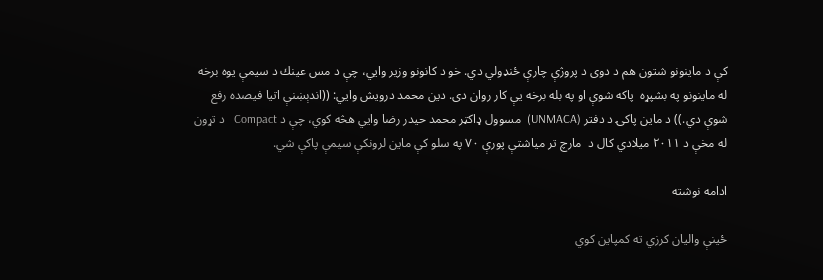كې د ماينونو شتون هم د دوى د پروژې چارې ځنډولي دي. خو د كانونو وزير وايي، چې د مس عينك د سيمې يوه برخه له ماينونو په بشپړه  پاكه شوې او په بله برخه يې كار روان دى. دين محمد درويش وايي: ((اندېښنې اتيا فيصده رفع شوې دي.)) د ماين پاکۍ د دفتر (UNMACA)  مسوول ډاکټر محمد حيدر رضا وايي هڅه كوي، چې د Compact   د تړون له مخې د ٢٠١١ ميلادي کال د  مارچ تر مياشتې پورې ٧٠ په سلو کې ماين لرونکې سيمې پاکې شي.

ادامه نوشته

ځينې واليان كرزي ته كمپاين كوي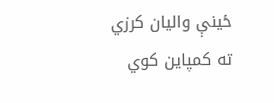ځينې واليان كرزي ته كمپاين كوي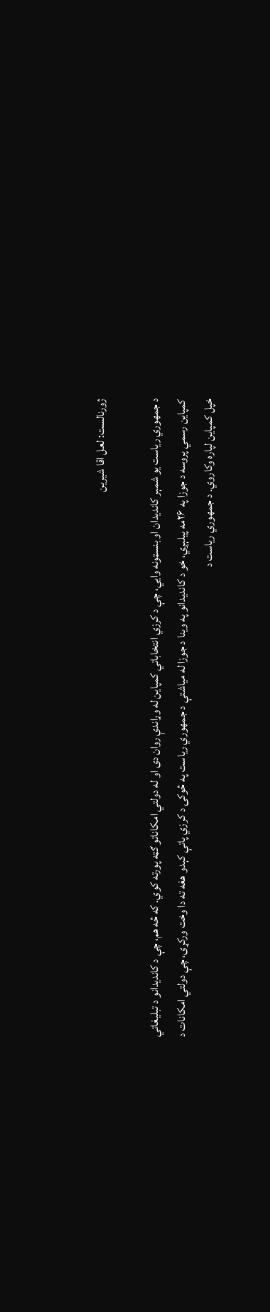ژورنالست: لعل اقا شیرین

د جمهوري رياست يو شمېر كانديدان او بنسټونه وايي، چې د كرزي انتخاباتي كمپاين له وړاندې روان دى او له دولتي امكاناتو ګټه پورته كوي. كه څه هم، چې د كانديدانو د تبليغاتي كمپاين رسمي پروسه د جوزا په ۲۶مه پيلېږي، خو د كانديدانو په وينا د جوزا له مياشتې د جمهوري رياست په څوكۍ د كرزي پاتې كېدو هغه ته دا وخت وركړى، چې دولتي امكانات د خپل كمپاين لپاره وكاروي. د جمهوري رياست د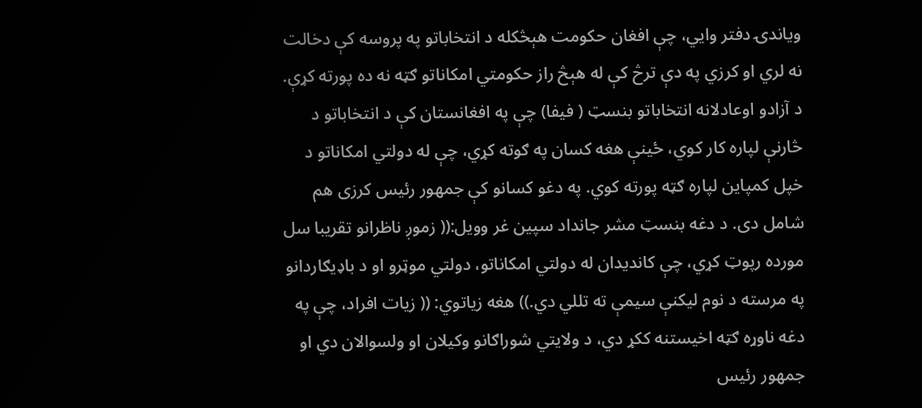وياندۍ دفتر وايي، چې افغان حكومت هېڅكله د انتخاباتو په پروسه كې دخالت نه لري او كرزي په دې ترڅ كې له هېڅ راز حكومتي امكاناتو ګټه نه ده پورته كړې. د آزادو اوعادلانه انتخاباتو بنسټ ( فيفا) چې په افغانستان كې د انتخاباتو د څارنې لپاره كار كوي، ځينې هغه كسان په ګوته كړي، چې له دولتي امكاناتو د خپل كمپاين لپاره ګټه پورته كوي. په دغو كسانو كې جمهور رئيس كرزى هم شامل دى. د دغه بنسټ مشر جانداد سپين غر وويل:(( زموږ ناظرانو تقريبا سل مورده رپوټ كړي، چې كانديدان له دولتي امكاناتو، دولتي موټرو او د باډيګاردانو په مرسته د نوم ليكنې سيمې ته تللي دي.)) هغه زياتوي: (( زيات افراد، چې په دغه ناوړه ګټه اخيستنه ككړ دي، د ولايتي شوراګانو وكيلان او ولسوالان دي او جمهور رئيس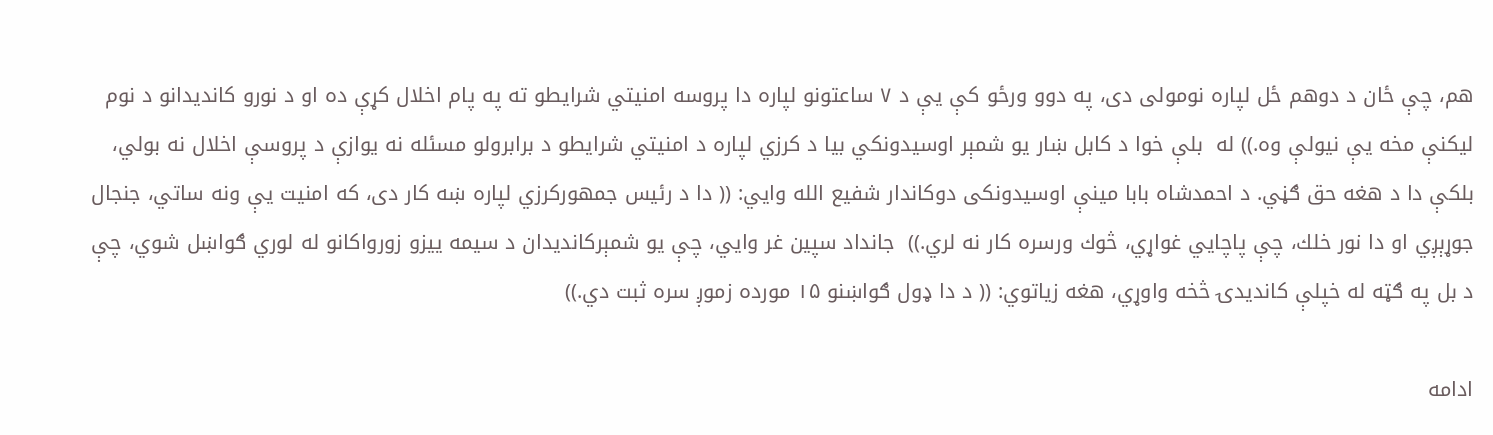هم، چې ځان د دوهم ځل لپاره نومولى دى، په دوو ورځو كې يې د ۷ ساعتونو لپاره دا پروسه امنيتي شرايطو ته په پام اخلال كړې ده او د نورو كانديدانو د نوم ليكنې مخه يې نيولې وه.)) له  بلې خوا د كابل ښار يو شمېر اوسيدونكي بيا د كرزي لپاره د امنيتي شرايطو د برابرولو مسئله نه يوازې د پروسې اخلال نه بولي، بلكې دا د هغه حق ګڼي. د احمدشاه بابا مينې اوسيدونكى دوكاندار شفيع الله وايي: (( دا د رئيس جمهوركرزي لپاره ښه كار دى، كه امنيت يې ونه ساتي، جنجال جوړېږي او دا نور خلك، چې پاچايي غواړي، څوك ورسره كار نه لري.))  جانداد سپين غر وايي، چې يو شمېركانديدان د سيمه ييزو زورواكانو له لوري ګواښل شوي، چې د بل په ګټه له خپلې كانديدۍ څخه واوړي، هغه زياتوي: (( د دا ډول ګواښنو ۱۵ مورده زموږ سره ثبت دي.))

ادامه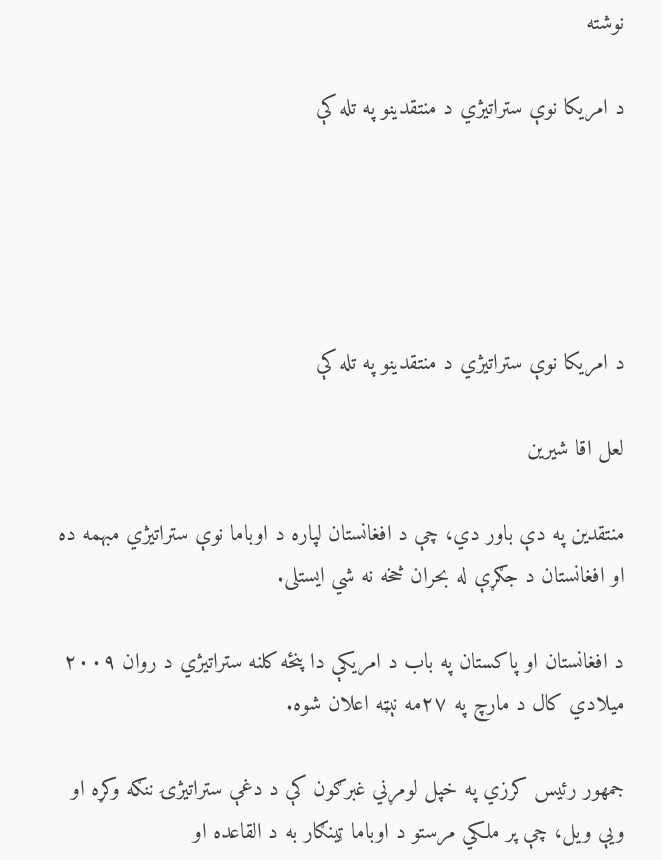نوشته

د امريكا نوې ستراتيژي د منتقدينو په تله كې





د امريكا نوې ستراتيژي د منتقدينو په تله كې

لعل اقا شیرین

منتقدين په دې باور دي، چې د افغانستان لپاره د اوباما نوې ستراتيژي مبهمه ده او افغانستان د جګړې له بحران څخه نه شي ايستلى.

د افغانستان او پاكستان په باب د امريكې دا پنځه كلنه ستراتيژي د روان ۲۰۰۹ ميلادي كال د مارچ په ۲۷مه نېټه اعلان شوه.

جمهور رئيس كرزي په خپل لومړني غبرګون كې د دغې ستراتيژۍ ننګه وكړه او ويې ويل، چې پر ملكي مرستو د اوباما ټينګار به د القاعده او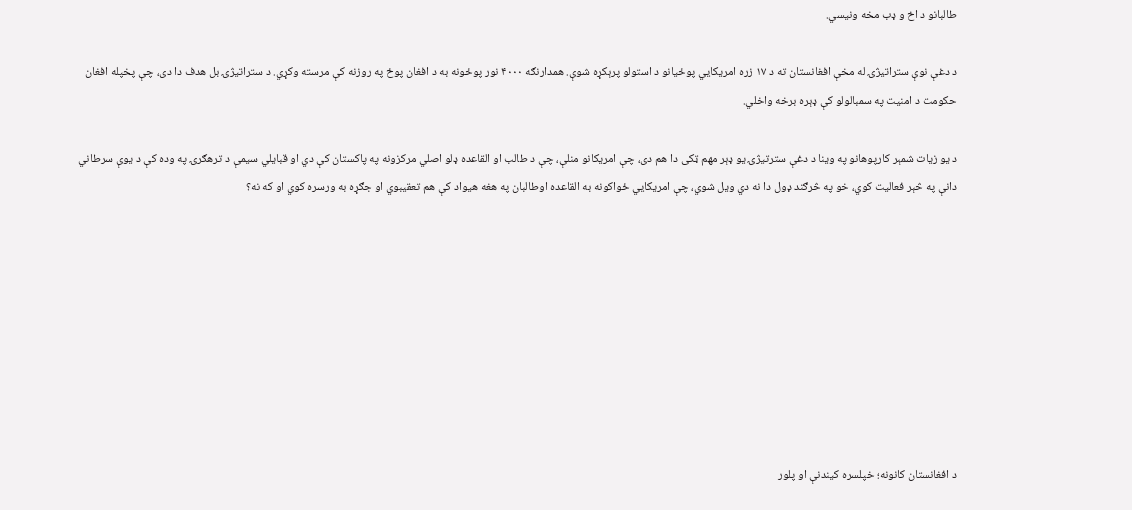طالبانو د اخ و ډب مخه ونيسي.

د دغې نوې ستراتيژۍ له مخې افغانستان ته د ۱۷ زره امريكايي پوځيانو د استولو پرېكړه شوې. همدارنګه ۴۰۰۰ نور پوځونه به د افغان پوځ په روزنه كې مرسته وكړي. د ستراتيژۍ بل هدف دا دى، چې پخپله افغان حکومت د امنيت په سمبالولو کې ډېره برخه واخلي.

د يو زيات شمېر كارپوهانو په وينا د دغې سترتيژۍ يو ډېر مهم ټكى دا هم دى، چې امريكانو منلې، چې د طالب او القاعده ډلو اصلي مركزونه په پاكستان كې دي او قبايلي سيمې د ترهګرۍ په وده كې د يوې سرطاني دانې په څېر فعاليت كوي، خو په څرګند ډول دا نه دي ويل شوي، چې امريكايي ځواكونه به القاعده اوطالبان په هغه هيواد كې هم تعقيبوي او جګړه به ورسره كوي او كه نه؟









د افغانستان كانونه؛ خپلسره كيندنې او پلور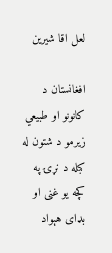لعل اقا شيرين

افغانستان د كانونو او طبيعي زيرمو د شتون له كبله د نړۍ په كچه يو غنى او بډاى هېواد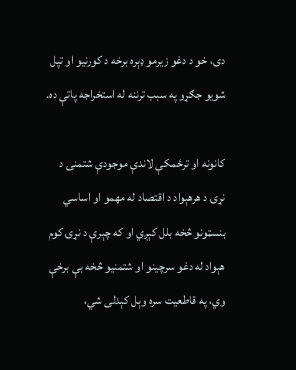دى، خو د دغو زيرمو ډېره برخه د كورنيو او تپل شويو جګړو په سبب ترننه له استخراجه پاتې ده.

كانونه او ترځمكې لاندې موجودې شتمنۍ د نړۍ د هرهېواد د اقتصاد له مهمو او اساسي بنسټونو څخه بلل كېږي او كه چېرې د نړۍ كوم هېواد له دغو سرچينو او شتمنيو څخه بې برخې وي، په قاطعيت سره وېل كېدلى شي،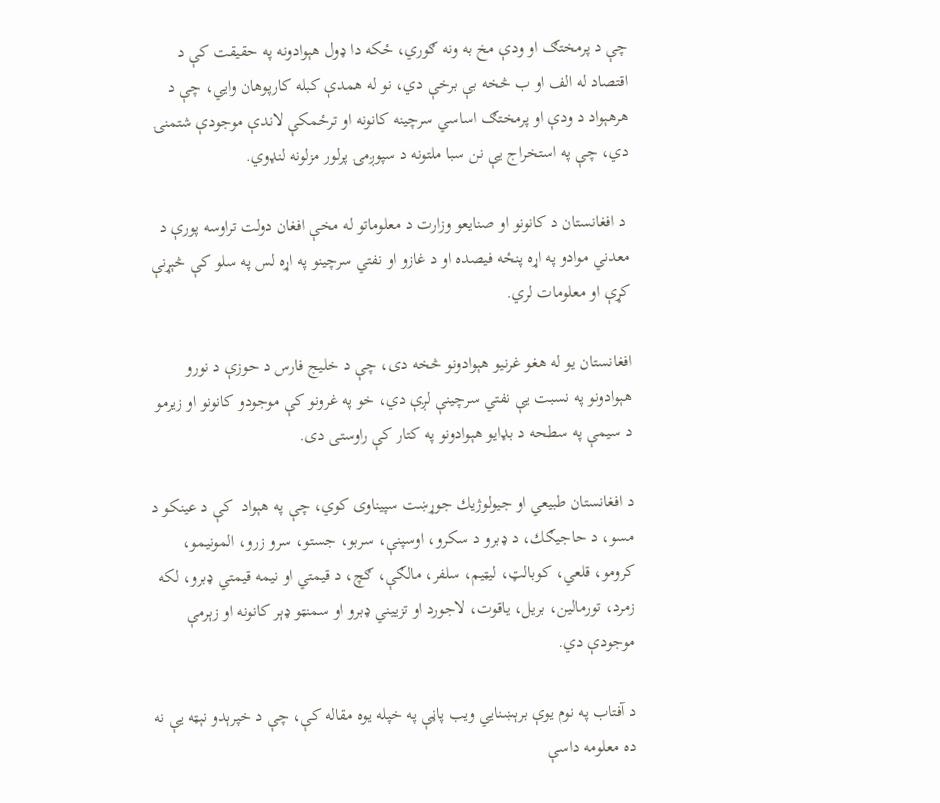چې د پرمختګ او ودې مخ به ونه ګوري، ځكه دا ډول هېوادونه په حقيقت كې د اقتصاد له الف او ب څخه بې برخې دي، نو له همدې كبله كارپوهان وايي، چې د هرهېواد د ودې او پرمختګ اساسي سرچينه كانونه او ترځمكې لاندې موجودې شتمنۍ دي، چې په استخراج يې نن سبا ملتونه د سپوږمۍ پرلور مزلونه لنډوي.

 د افغانستان د كانونو او صنايعو وزارت د معلوماتو له مخې افغان دولت تراوسه پورې د معدني موادو په اړه پنځه فيصده او د غازو او نفتي سرچينو په اړه لس په سلو كې څېړنې كړې او معلومات لري.

افغانستان يو له هغو غرنيو هېوادونو څخه دى، چې د خليج فارس د حوزې د نورو هېوادونو په نسبت يې نفتي سرچينې لږې دي، خو په غرونو كې موجودو كانونو او زيرمو د سيمې په سطحه د بډايو هېوادونو په كتار كې راوستى دى.

د افغانستان طبيعي او جيولوژيك جوړښت سپيناوى كوي، چې په هېواد  كې د عينکو د مسو، د حاجيګك، د ډبرو د سكرو، اوسپنې، سربو، جستو، سرو زرو، المونيمو، کرومو، قلعي، کوبالټ، ليټيم، سلفر، مالګې، ګچ، د قيمتي او نيمه قيمتي ډبرو، لکه زمرد، تورمالين، بريل، ياقوت، لاجورد او تزييني ډبرو او سمنټو ډېر كانونه او زېرمې موجودې دي.

د آفتاب په نوم يوې برېښنايي ويب پاڼې په خپله يوه مقاله كې، چې د خپرېدو نېټه يې نه ده معلومه داسې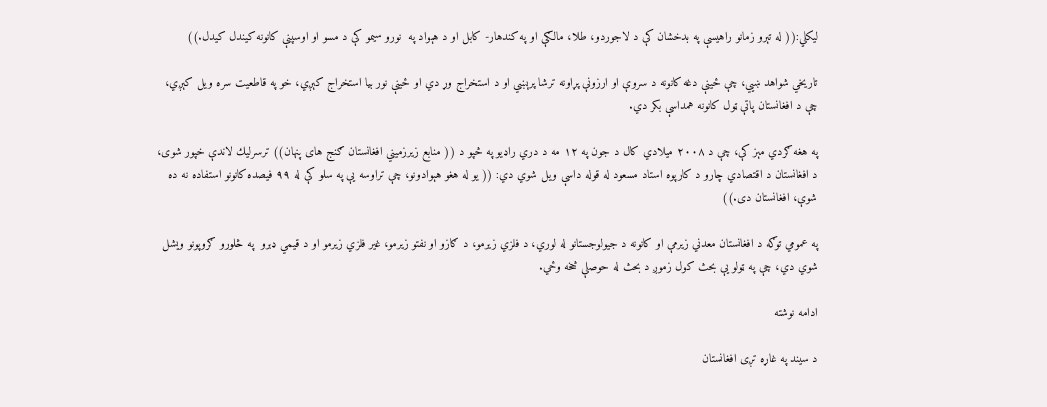ليكلي:(( له تېرو زمانو راهيسې په بدخشان كې د لاجوردو، طلا، مالګې او په كندهار- كابل او د هېواد په  نورو سيمو كې د مسو او اوسپنې كانونه كيندل كيدل.))

تاريخي شواهد ښيي، چې ځينې دغه كانونه د سروې او ارزونې پړاونه ترشا پرېښي او د استخراج وړ دي او ځينې نور بيا استخراج كېږي، خو په قاطعيت سره ويل كېږي، چې د افغانستان پاتې ټول كانونه همداسې بكر دي.

په هغه ګردي مېز كې، چې د ۲۰۰۸ ميلادي كال د جون په ۱۲ مه د دري راډيو په څپو د (( منابع زيرزميني افغانستان ګنج هاى پنهان)) ترسرليك لاندې خپور شوى، د افغانستان د اقتصادي چارو د كارپوه استاد مسعود له قوله داسې ويل شوي دي: (( يو له هغو هېوادونو، چې تراوسه يې په سلو كې له ۹۹ فيصده كانونو استفاده نه ده شوې، افغانستان دى.))

په عمومي توګه د افغانستان معدني زيرمې او كانونه د جيولوجستانو له لوري، د فلزي زيرمو، د ګازو او نفتو زيرمو، غير فلزي زيرمو او د قيمي ډبرو  په څلورو ګروپونو ويشل شوي دي، چې په ټولو يې بحث كول زموږ د بحث له حوصلې څخه وځي.

ادامه نوشته

د سيند په غاړه تږى افغانستان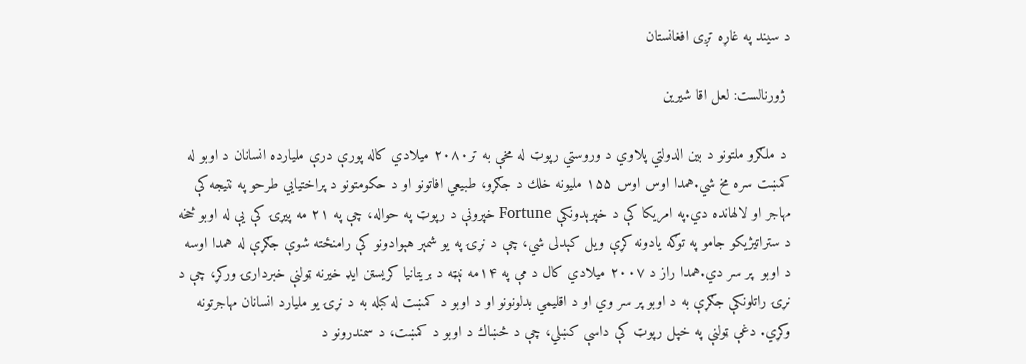د سيند په غاړه تږى افغانستان

 ژورنالست: لعل اقا شیرین

 د ملګرو ملتونو د بين الدولتي پلاوي د وروستي رپوټ له مخې به تر۲۰۸۰ ميلادي كاله پورې درې مليارده انسانان د اوبو له كمښت سره مخ شي.همدا اوس اوس ۱۵۵ مليونه خلك د جګړو، طبيعي افاتونو او د حكومتونو د پراختيايي طرحو په نتيجه كې مهاجر او لالهانده دي.په امريكا كې د خپرېدونكې Fortune خپرونې د رپوټ په حواله، چې په ۲۱ مه پيړۍ كې يې له اوبو څخه د ستراتيژيكو جامو په توګه يادونه كړې ويل كېدلى شي، چې د نړۍ په يو شمېر هېوادونو كې رامنځته شوې جګړې له همدا اوسه د اوبو  پر سر دي.همدا راز د ۲۰۰۷ ميلادي كال د مې په ۱۴مه نېټه د بريتانيا كريسټن ايډ خيرنه ټولنې خبردارۍ وركړ، چې د نړۍ راتلونكې جګړې به د اوبو پر سر وي او د اقليمي بدلونونو او د اوبو د كمښت له كبله به د نړۍ يو مليارد انسانان مهاجرتونه وكړي. دغې ټولنې په خپل رپوټ كې داسې كښلي، چې د څښاك د اوبو د كمښت، د سمندرونو د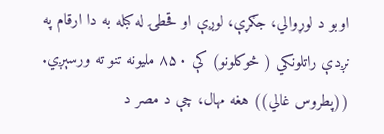اوبو د لوړوالي، جګړې، لوږې او قحطۍ له كبله به دا ارقام په نږدې راتلونكي ( څوكلونو) كې ۸۵۰ مليونه تنو ته ورسېږي. ((پطروس غالي)) هغه مهال، چې د مصر د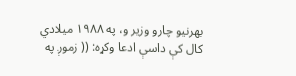بهرنيو چارو وزير و، په ۱۹۸۸ ميلادي كال كې داسې ادعا وكړه: (( زموږ په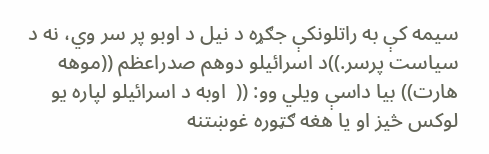سيمه كې به راتلونكې جګړه د نيل د اوبو پر سر وي، نه د سياست پرسر.))د اسرائيلو دوهم صدراعظم ((موهه هارت)) بيا داسې ويلي وو: ((  اوبه د اسرائيلو لپاره يو لوكس څيز او يا هغه ګټوره غوښتنه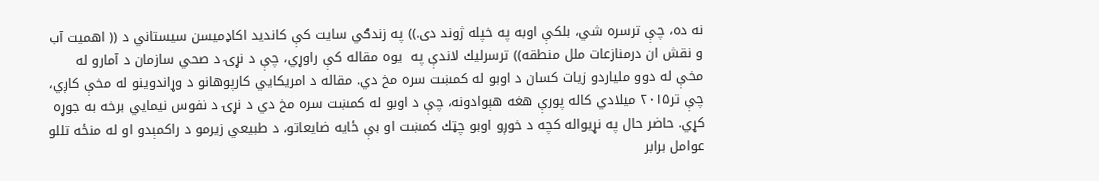نه ده، چې ترسره شي، بلكې اوبه په خپله ژوند دى.)) په زندګي سايت كې كانديد اكاډميسن سيستاني د (( اهميت آب و نقش ان درمنازعات ملل منطقه)) ترسرليك لاندې په  يوه مقاله كې راوړي، چې د نړۍ د صحي سازمان د آمارو له مخې له دوو ملياردو زيات كسان د اوبو له كمښت سره مخ دي. مقاله د امريكايي كارپوهانو د وړاندوينو له مخې كاږي، چې تر۲۰۱۵ ميلادي كاله پورې هغه هېوادونه، چې د اوبو له كمښت سره مخ دي د نړۍ د نفوس نيمايي برخه به جوړه كړي. حاضر حال په نړيواله كچه د خوږو اوبو چټك كمښت او بې ځايه ضايعاتو، د طبيعي زيرمو د راكمېدو او له منځه تللو عوامل برابر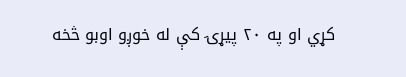كړي او په ۲۰ پيړۍ كې له خوږو اوبو څخه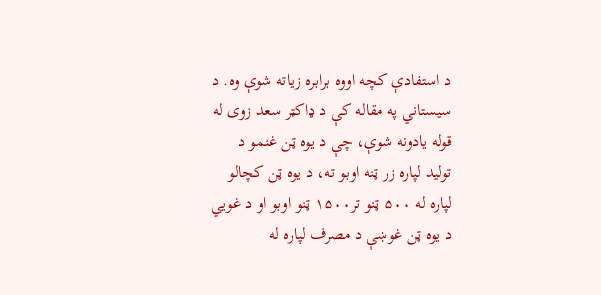د استفادې كچه اووه برابره زياته شوې وه. د سيستاني په مقاله كې د ډاكټر سعد زوى له قوله يادونه شوې، چې د يوه ټن غنمو د توليد لپاره زر ټنه اوبو ته، د يوه ټن كچالو لپاره له ۵۰۰ ټنو تر۱۵۰۰ ټنو اوبو او د غويي د يوه ټن غوښې د مصرف لپاره له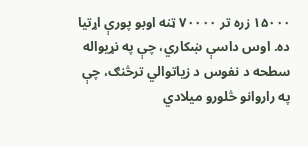۱۵۰۰۰ زره تر ۷۰۰۰۰ ټنه اوبو پورې اړتيا ده. اوس داسې ښكاري، چې په نړيواله سطحه د نفوس د زياتوالي ترڅنګ، چې په راروانو څلورو ميلادي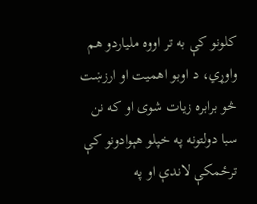كلونو كې به تر اووه ملياردو هم واوړي، د اوبو اهميت او ارزښت څو برابره زيات شوى او كه نن سبا دولتونه په خپلو هېوادونو كې ترځمكې لاندې او په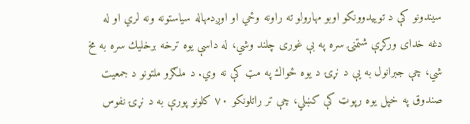سيندونو كې د توييدوونكو اوبو مهارولو ته راونه وځي او اوږدمهاله سياستونه ونه لري او له دغه خداى وركړې شتمنۍ سره په بې غورى چلند وشي، له داسې يوه ترخه برخليك سره به مخ شي، چې جبرانول به يې د نړۍ د يوه ځواك په مټ كې نه وي. د ملګرو ملتونو د جمعيت صندوق په خپل يوه رپوټ كې كښلي، چې تر راتلونكو ۷۰ كلونو پورې به د نړۍ نفوس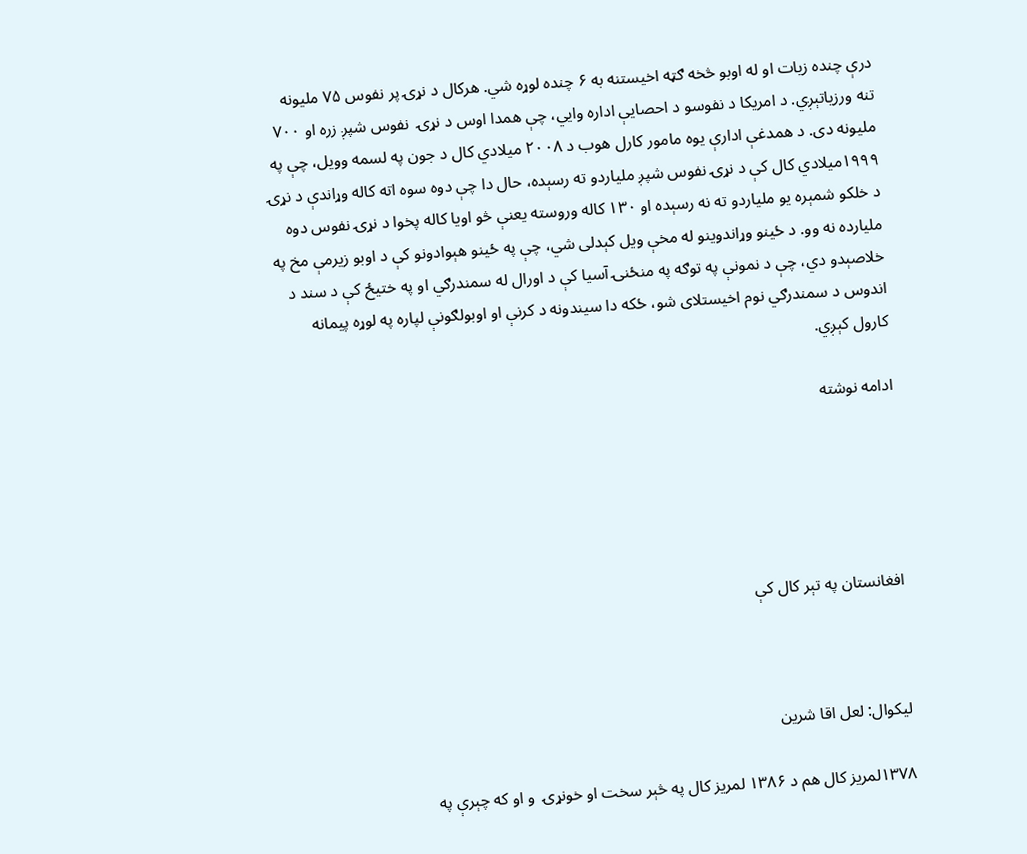درې چنده زيات او له اوبو څخه ګټه اخيستنه به ۶ چنده لوړه شي. هركال د نړۍ پر نفوس ۷۵ مليونه تنه ورزياتېږي. د امريكا د نفوسو د احصايې اداره وايي، چې همدا اوس د نړۍ  نفوس شپږ زره او ۷۰۰ مليونه دى. د همدغې ادارې يوه مامور كارل هوب د ۲۰۰۸ ميلادي كال د جون په لسمه وويل، چې په ۱۹۹۹ميلادي كال كې د نړۍ نفوس شپږ ملياردو ته رسېده، حال دا چې دوه سوه اته كاله وړاندې د نړۍ د خلكو شمېره يو ملياردو ته نه رسېده او ۱۳۰ كاله وروسته يعنې څو اويا كاله پخوا د نړۍ نفوس دوه مليارده نه وو. د ځينو وړاندوينو له مخې ويل كېدلى شي، چې په ځينو هېوادونو كې د اوبو زيرمې مخ په خلاصېدو دي، چې د نمونې په توګه په منځنۍ آسيا كې د اورال له سمندرګي او په ختيځ كې د سند د اندوس د سمندرګي نوم اخيستلاى شو، ځكه دا سيندونه د كرنې او اوبولګونې لپاره په لوړه پيمانه كارول كېږي.

ادامه نوشته





افغانستان په تېر كال كې



ليكوال: لعل اقا شرين

۱۳۷۸لمريز كال هم د ۱۳۸۶ لمريز كال په څېر سخت او خونړۍ  و او كه چېرې په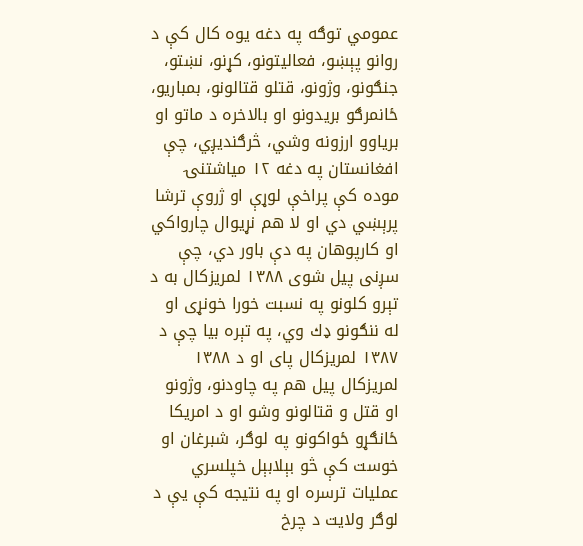عمومي توګه په دغه يوه كال كې د روانو پېښو، فعاليتونو، كړنو، نښتو، جنګونو، وژونو، قتلو قتالونو، بمباريو، ځانمرګو بريدونو او بالاخره د ماتو او برياوو ارزونه وشي، څرګنديږي، چې افغانستان په دغه ۱۲ مياشتنۍ موده كې پراخې لوړې او ژروې ترشا پرېښي دي او لا هم نړيوال چارواكي او كارپوهان په دې باور دي، چې سږنى پيل شوى ۱۳۸۸ لمريزكال به د تېرو كلونو په نسبت خورا خونړى او له ننګونو ډك وي، په تېره بيا چې د ۱۳۸۷ لمريزكال پاى او د ۱۳۸۸ لمريزكال پيل هم په چاودنو، وژونو او قتل و قتالونو وشو او د امريكا ځانګړو ځواكونو په لوګر، شبرغان او خوست كې څو بېلابېل خپلسري عمليات ترسره او په نتيجه كې يې د لوګر ولايت د چرخ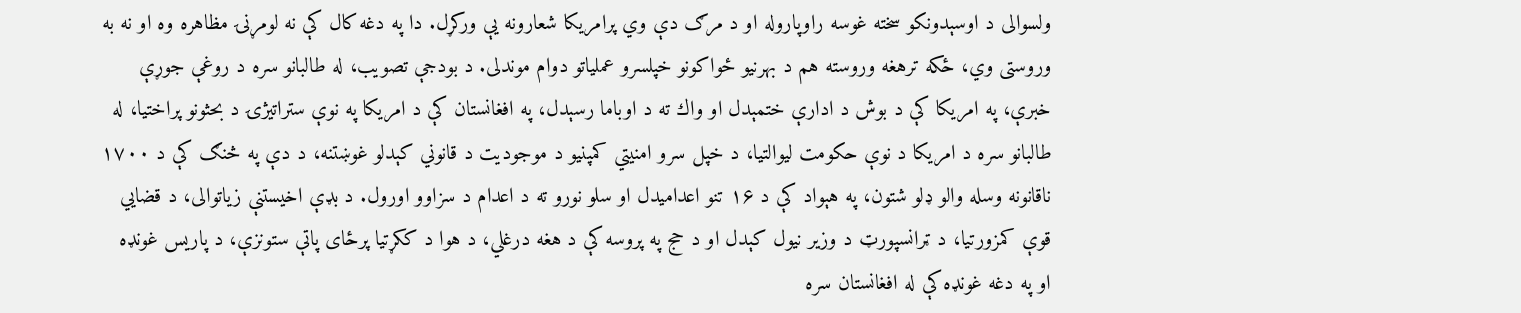ولسوالى د اوسېدونكو سخته غوسه راوپاروله او د مرګ دې وي پرامريكا شعارونه يې وركړل. دا په دغه كال كې نه لومړنۍ مظاهره وه او نه به وروستى وي، ځكه ترهغه وروسته هم د بهرنيو ځواكونو خپلسرو عملياتو دوام موندلى. د بودجې تصويب، له طالبانو سره د روغې جوړې خبرې، په امريكا كې د بوش د ادارې ختمېدل او واك ته د اوباما رسېدل، په افغانستان كې د امريكا په نوې ستراتيژۍ د بحثونو پراختيا، له طالبانو سره د امريكا د نوې حكومت ليوالتيا، د خپل سرو امنيتي كمپنيو د موجوديت د قانوني كېدلو غوښتنه، د دې په څنګ كې د ۱۷۰۰ ناقانونه وسله والو ډلو شتون، په هېواد كې د ۱۶ تنو اعداميدل او سلو نورو ته د اعدام د سزاوو اورول. د بډې اخيستنې زياتوالى، د قضايي قوې كمزورتيا، د ټرانسپورټ د وزير نيول كېدل او د حج په پروسه كې د هغه درغلي، د هوا د ككړتيا پرځاى پاتې ستونزې، د پاريس غونډه او په دغه غونډه كې له افغانستان سره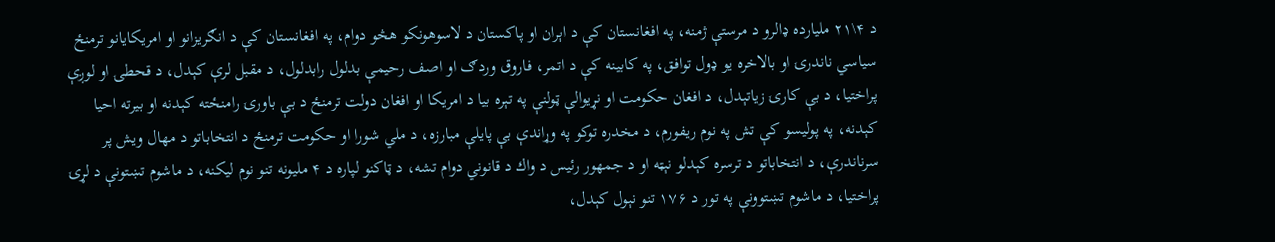د ۴\۲۱ مليارده ډالرو د مرستې ژمنه، په افغانستان كې د اېران او پاكستان د لاسوهونكو هڅو دوام، په افغانستان كې د انګريزانو او امريكايانو ترمنځ سياسي ناندرۍ او بالاخره يو ډول توافق، په كابينه كې د اتمر، فاروق وردګ او اصف رحيمې بدلول رابدلول، د مقبل لرې كېدل، د قحطۍ او لوږې پراختيا، د بې كارۍ زياتېدل، د افغان حكومت او نړيوالې ټولنې په تېره بيا د امريكا او افغان دولت ترمنځ د بې باورۍ رامنځته كېدنه او بيرته احيا كېدنه، په پوليسو كې تش په نوم ريفورم، د مخدره توكو په وړاندې بې پايلې مبارزه، د ملي شورا او حكومت ترمنځ د انتخاباتو د مهال ويش پر سرناندرې، د انتخاباتو د ترسره كېدلو نېټه او د جمهور رئيس د واك د قانوني دوام تشه، د ټاكنو لپاره د ۴ مليونه تنو نوم ليكنه، د ماشوم تښتونې د لړۍ پراختيا، د ماشوم تښتوونې په تور د ۱۷۶ تنو نېول كېدل،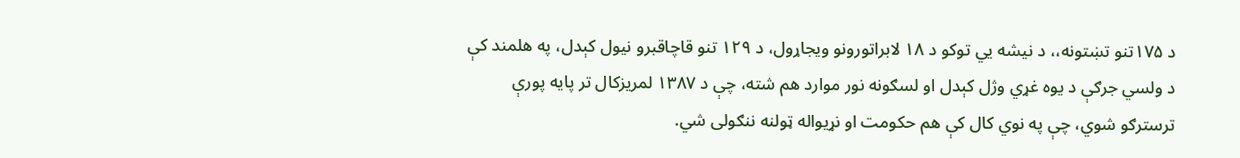د ۱۷۵تنو تښتونه،، د نيشه يي توكو د ۱۸ لابراتورونو ويجاړول، د ۱۲۹ تنو قاچاقبرو نيول كېدل، په هلمند كې د ولسي جرګې د يوه غړي وژل كېدل او لسګونه نور موارد هم شته، چې د ۱۳۸۷ لمريزكال تر پايه پورې ترسترګو شوي، چې په نوي كال كې هم حكومت او نړيواله ټولنه ننګولى شي.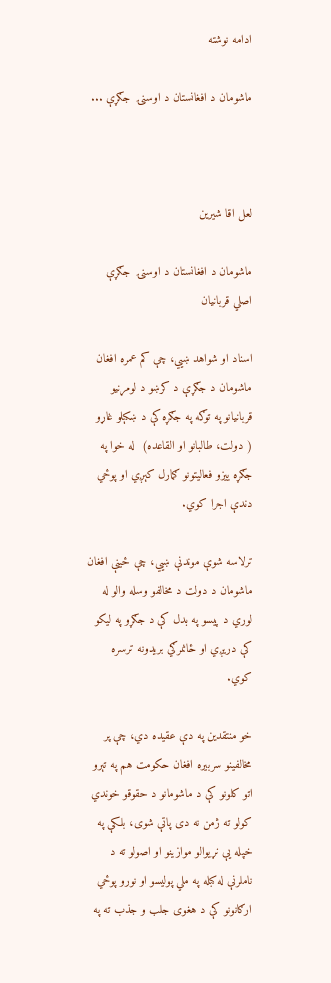ادامه نوشته

ماشومان د افغانستان د اوسنۍ  جګړې ...



لعل اقا شیرین

ماشومان د افغانستان د اوسنۍ  جګړې اصلي قربانيان

اسناد او شواهد ښيي، چې كم عمره افغان ماشومان د جګړې د كرښو د لومړنيو قربانيانو په توګه په جګړه كې د ښكېلو غاړو ( دولت، طالبانو او القاعده)  له خوا په جګړه ييزو فعاليتونو ګمارل كېږي او پوځي دندې اجرا كوي.

ترلاسه شوې موندنې ښيي، چې ځينې افغان ماشومان د دولت د مخالفو وسله والو له لوري د پيسو په بدل كې د جګړو په ليكو كې دريږي او ځانمرګي بريدونه ترسره كوي.

خو منتقدين په دې عقيده دي، چې پر مخالفينو سربيره افغان حكومت هم په تېرو اتو كلونو كې د ماشومانو د حقوقو خوندي كولو ته ژمن نه دى پاتې شوى، بلكې په خپله يې نړيوالو موازينو او اصولو ته د ناملرنې له كبله په ملي پوليسو او نورو پوځي ارګانونو كې د هغوى جلب و جذب ته په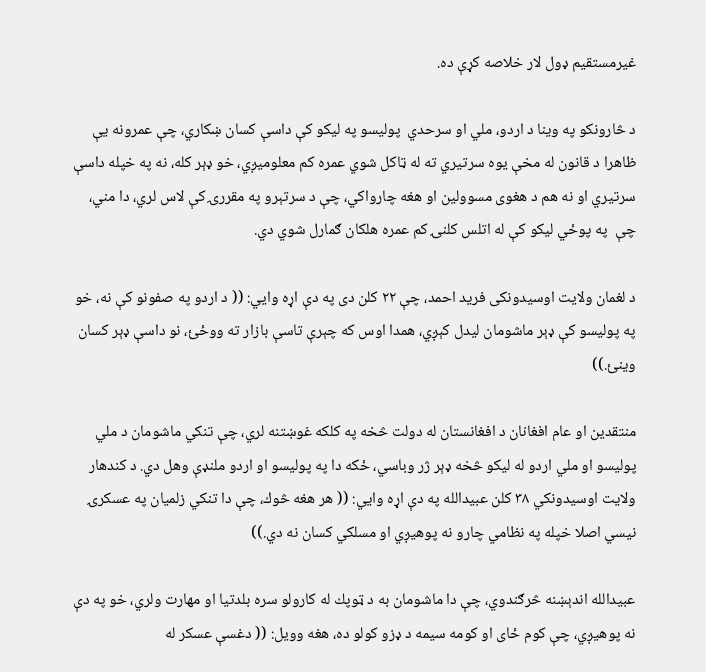غيرمستقيم ډول لار خلاصه كړې ده.

د څارونكو په وينا د اردو، ملي او سرحدي  پوليسو په ليكو كې داسې كسان ښكاري، چې عمرونه يې ظاهرا د قانون له مخې يوه سرتيري ته له ټاكل شوي عمره كم معلوميږي، خو ډېر كله، نه په خپله داسې سرتيري او نه هم د هغوى مسوولين او هغه چارواكي، چې د سرتېرو په مقررۍ كې لاس لري، دا مني، چې  په پوځي ليكو كې له اتلس كلنۍ كم عمره هلكان ګمارل شوي دي.

د لغمان ولايت اوسيدونكى فريد احمد، چې ۲۲ كلن دى په دې اړه وايي: (( د اردو په صفونو كې نه، خو په پوليسو كې ډېر ماشومان ليدل كېږي، همدا اوس كه چېرې تاسې بازار ته ووځئ، نو داسې ډېر كسان وينئ.))

منتقدين او عام افغانان د افغانستان له دولت څخه په كلكه غوښتنه لري، چې تنكي ماشومان د ملي پوليسو او ملي اردو له ليكو څخه ډېر ژر وباسي، ځكه دا په پوليسو او اردو ملنډې وهل دي. د كندهار ولايت اوسيدونكي ۳۸ كلن عبيدالله په دې اړه وايي: (( هر هغه څوك، چې دا تنكي زلميان په عسكرۍ نيسي اصلا خپله په نظامي چارو نه پوهيږي او مسلكي كسان نه دي.))

عبيدالله اندېښنه څرګندوي، چې دا ماشومان به د ټوپك له كارولو سره بلدتيا او مهارت ولري، خو په دې نه پوهيږي، چې كوم ځاى او كومه سيمه د ډزو كولو ده، هغه وويل: (( دغسې عسكر له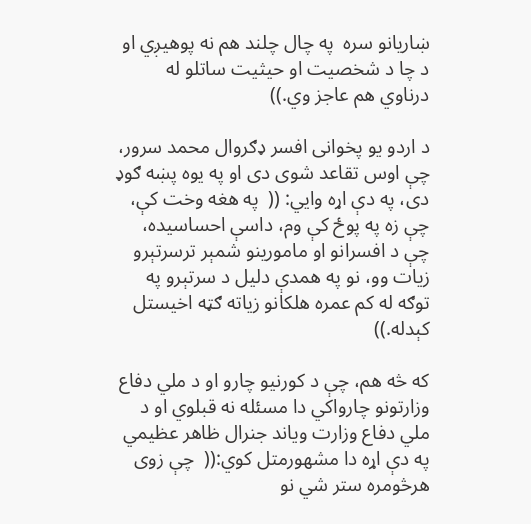ښاريانو سره  په چال چلند هم نه پوهيږي او د چا د شخصيت او حيثيت ساتلو له درناوي هم عاجز وي.))

د اردو يو پخوانى افسر ډګروال محمد سرور، چې اوس تقاعد شوى دى او په يوه پښه ګوډ دى، په دې اړه وايي: ((  په هغه وخت كې، چې زه په پوځ كې وم، داسې احساسيده، چې د افسرانو او مامورينو شمېر ترسرتېرو زيات وو، نو په همدې دليل د سرتېرو په توګه له كم عمره هلكانو زياته ګټه اخيستل كېدله.))

كه څه هم، چې د كورنيو چارو او د ملي دفاع وزارتونو چارواكي دا مسئله نه قبلوي او د ملي دفاع وزارت وياند جنرال ظاهر عظيمي په دې اړه دا مشهورمتل كوي:((  چې زوى هرڅومره ستر شي نو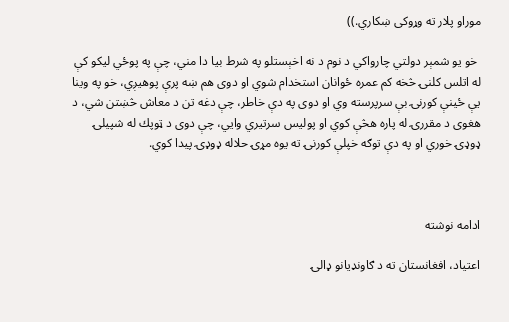موراو پلار ته وړوكى ښكاري.))

 خو يو شمېر دولتي چارواكي د نوم د نه اخېستلو په شرط بيا دا مني، چې په پوځي ليكو كې له اتلس كلنۍ څخه كم عمره ځوانان استخدام شوي او دوى هم ښه پرې پوهيږي، خو په وينا يې ځينې كورنۍ بې سرپرسته وي او دوى په دې خاطر، چې دغه تن د معاش څښتن شي، د هغوى د مقررۍ له پاره هڅې كوي او پوليس سرتيري وايي، چې دوى د ټوپك له شپيلۍ ډوډۍ خوري او په دې توګه خپلې كورنۍ ته يوه مړۍ حلاله ډوډۍ پيدا كوي.



ادامه نوشته

اعتياد، افغانستان ته د ګاونډيانو ډالۍ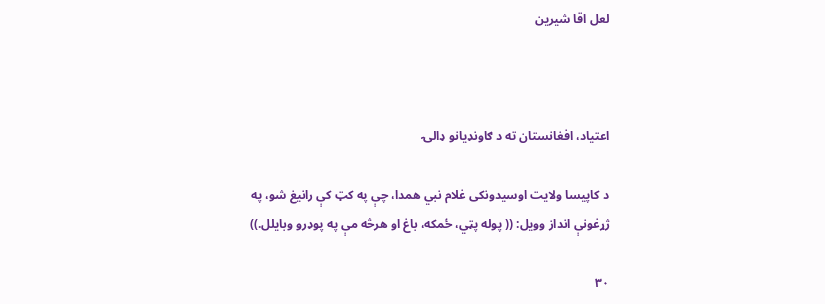لعل اقا شيرين



اعتياد، افغانستان ته د ګاونډيانو ډالۍ

د كاپيسا ولايت اوسيدونكى غلام نبي همدا، چې په كټ كې رانيغ شو، په ژړغونې انداز وويل: (( پوله پټي، ځمكه، باغ او هرڅه مې په پوډرو وبايلل.))

۳۰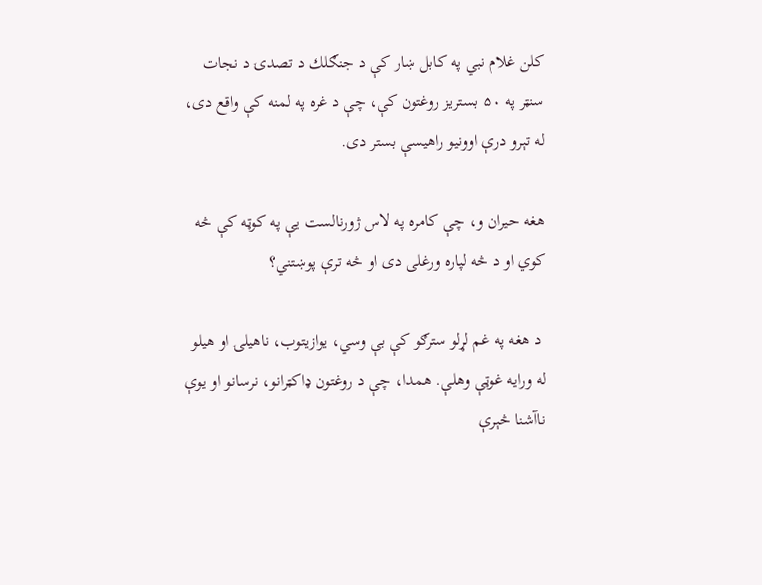كلن غلام نبي په كابل ښار كې د جنګلك د تصدۍ د نجات سنټر په ۵۰ بستريز روغتون كې، چې د غره په لمنه كې واقع دى، له تېرو درې اوونيو راهيسې بستر دى.

هغه حيران و، چې كامره په لاس ژورنالست يې په كوټه كې څه كوي او د څه لپاره ورغلى دى او څه ترې پوښتني؟

 د هغه په غم لړلو سترګو كې بې وسي، يوازيتوب، ناهيلۍ او هيلو له ورايه غوټې وهلې. همدا، چې د روغتون ډاكټرانو، نرسانو او يوې ناآشنا څېرې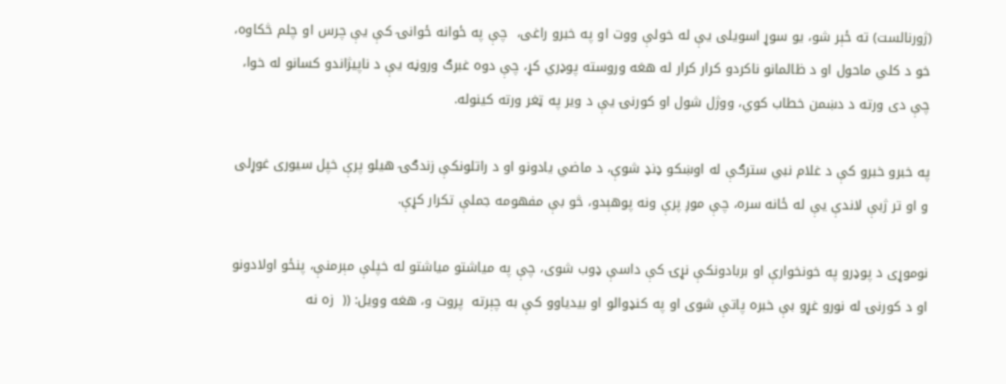(ژورنالست) ته ځېر شو، يو سوړ اسويلى يې له خولې ووت او په خبرو راغى،  چې په ځوانه ځوانۍ كې يې چرس او چلم څكاوه، خو د كلي ماحول او د ظالمانو ناكردو كرار كرار له هغه وروسته پوډري كړ، چې دوه غبرګ وروڼه يې د ناپيژاندو كسانو له خوا، چې دى ورته د دښمن خطاب كوي، ووژل شول او كورنۍ يې د وير په ټغر ورته كينوله.

په خبرو خبرو كې د غلام نبي سترګې له اوښكو ډنډ شوې، د ماضي يادونو او د راتلونكې زندګۍ هيلو پرې خپل سيورى غوړلى و او تر ژبې لاندې يې له ځانه سره، چې موږ پرې ونه پوهېدو، څو بې مفهومه جملې تكرار كړې.

نوموړى د پوډرو په خونخوارې او بربادونكې نړۍ كې داسې ډوب شوى، چې په مياشتو مياشتو له خپلې مېرمنې، پنځو اولادونو او د كورنۍ له نورو غړو بې خبره پاتې شوى او په كنډوالو او بيدياوو كې به چېرته  پروت و، هغه وويل: ((  زه نه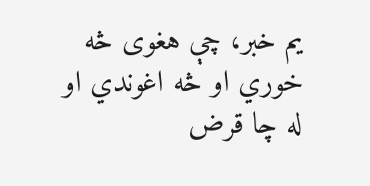يم خبر، چې هغوى څه خوري او څه اغوندي او له چا قرض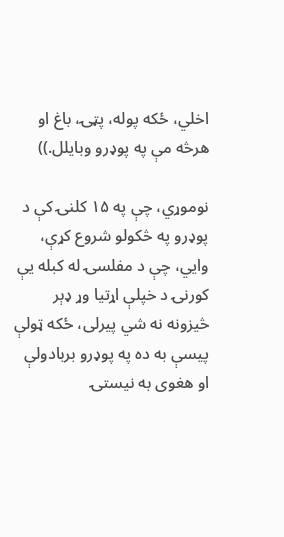اخلي، ځكه پوله، پټۍ، باغ او هرڅه مې په پوډرو وبايلل.))

نوموړي، چې په ۱۵ كلنۍ كې د پوډرو په څكولو شروع كړې، وايي، چې د مفلسۍ له كبله يې كورنۍ د خپلې اړتيا وړ ډېر څيزونه نه شي پيرلى، ځكه ټولې پيسې به ده په پوډرو بربادولې او هغوى به نيستۍ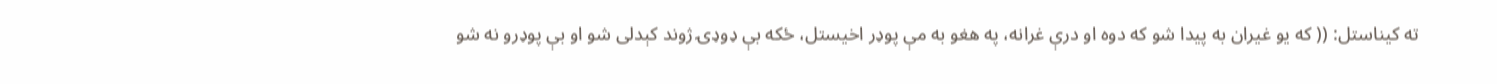ته كيناستل: (( كه يو غيران به پيدا شو كه دوه او درې غرانه، په هغو به مې پوډر اخيستل، ځكه بې ډوډۍ ژوند كېدلى شو او بې پوډرو نه شو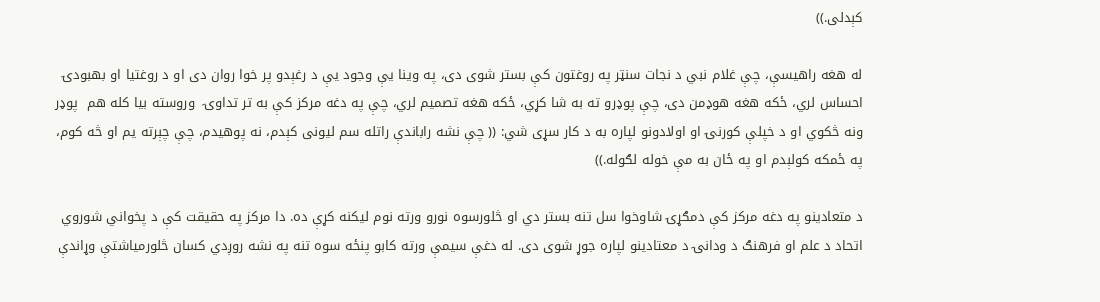كېدلى.))

له هغه راهيسې، چې غلام نبي د نجات سنټر په روغتون كې بستر شوى دى، په وينا يې وجود يې د رغېدو پر خوا روان دى او د روغتيا او بهبودۍ احساس لري، ځكه هغه هوډمن دى، چې پوډرو ته به شا كړي، ځكه هغه تصميم لري، چې په دغه مركز كې به تر تداوۍ  وروسته بيا كله هم  پوډر ونه څكوي او د خپلې كورنۍ او اولادونو لپاره به د كار سړى شي: (( چې نشه راباندې راتله سم ليونى كېدم، نه پوهيدم، چې چېرته يم او څه كوم، په ځمكه كولېدم او په ځان به مې خوله لګوله.))

د متعادينو په دغه مركز كې دمګړۍ شاوخوا سل تنه بستر دي او څلورسوه نورو ورته نوم ليكنه كړې ده. دا مركز په حقيقت كې د پخواني شوروي اتحاد د علم او فرهنګ د ودانۍ د معتادينو لپاره جوړ شوى دى. له دغې سيمې ورته كابو پنځه سوه تنه په نشه روږدي كسان څلورمياشتې وړاندې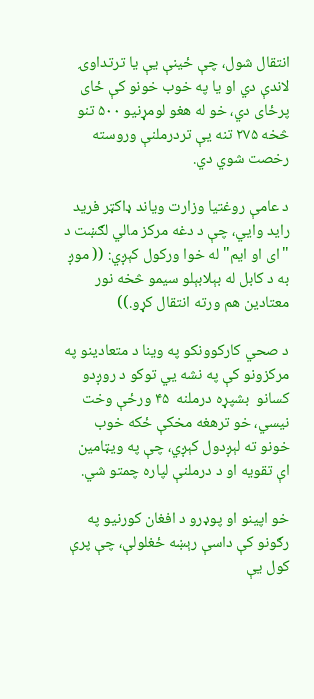انتقال شول، چې ځينې يې يا ترتداوۍ لاندې دي او يا په خوب خونو كې ځاى پرځاى دي، خو له هغو لومړنيو ۵۰۰ تنو  څخه ۲۷۵ تنه يې تردرملنې وروسته رخصت شوي دي.

د عامې روغتيا وزارت وياند ډاكټر فريد رايد وايي، چې د دغه مركز مالي لګښت د "اى او ايم" له خوا وركول كېږي: (( موږ به د كابل له بېلابېلو سيمو څخه نور معتادين هم ورته انتقال كړو.))

د صحي كاركوونكو په وينا د متعادينو په مركزونو كې په نشه يي توكو د روږدو كسانو  بشپړه درملنه  ۴۵ ورځې وخت نيسي، خو ترهغه مخكې ځكه خوب خونو ته لېږدول كېږي، چې په ويټامين اې تقويه او د درملنې لپاره چمتو شي.

خو اپينو او پوډرو د افغان كورنيو په رګونو كې داسې رېښه ځغلولې، چې پرې كول يې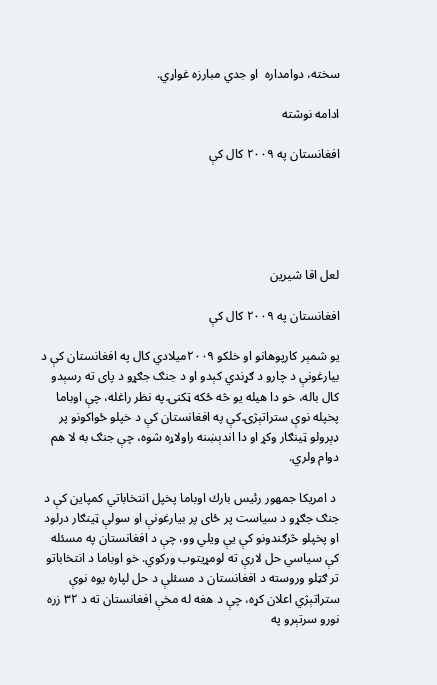سخته، دوامداره  او جدي مبارزه غواړي.

ادامه نوشته

افغانستان په ۲۰۰۹ كال كې





لعل اقا شيرين

افغانستان په ۲۰۰۹ كال كې

يو شمېر كارپوهانو او خلكو ۲۰۰۹ميلادي كال په افغانستان كې د بيارغونې د چارو د ګړندي كېدو او د جنګ جګړو د پاى ته رسېدو كال باله، خو دا هيله يو څه ځكه ټكنۍ په نظر راغله، چې اوباما پخپله نوې ستراتېژۍ كې په افغانستان كې د خپلو ځواكونو پر ډېرولو ټينګار وكړ او دا اندېښنه راولاړه شوه، چې جنګ به لا هم دوام ولري.

 د امريكا جمهور رئيس بارك اوباما پخپل انتخاباتي كمپاين كې د جنګ جګړو د سياست پر ځاى پر بيارغونې او سولې ټينګار درلود او پخپلو څرګندونو كې يې ويلي وو، چې د افغانستان په مسئله كې سياسي حل لارې ته لومړيتوب وركوي. خو اوباما د انتخاباتو تر ګټلو وروسته د افغانستان د مسئلې د حل لپاره يوه نوې ستراتېژي اعلان كړه، چې د هغه له مخې افغانستان ته د ۳۲ زره نورو سرتېرو په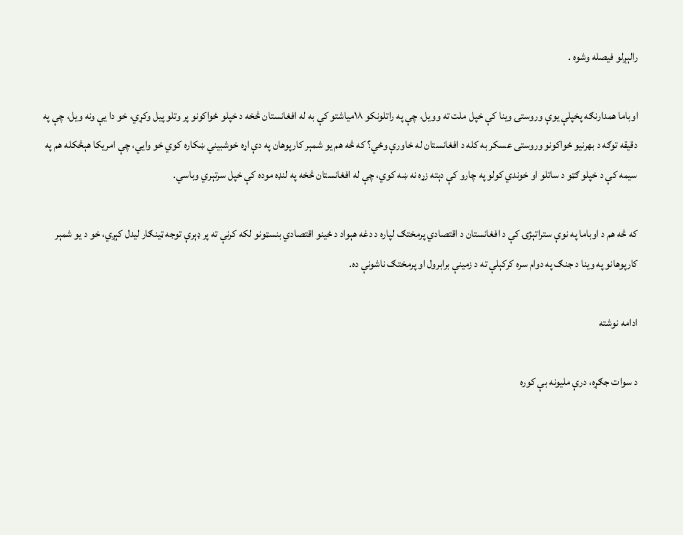رالېږلو فيصله وشوه .

اوباما همدارنګه پخپلې يوې وروستۍ وينا كې خپل ملت ته وويل، چې په راتلونكو ۱۸مياشتو كې به له افغانستان څخه د خپلو ځواكونو پر وتلو پيل وكړي، خو دا يې ونه ويل، چې په دقيقه توګه د بهرنيو ځواكونو وروستى عسكر به كله د افغانستان له خاورې وځي؟ كه څه هم يو شمېر كارپوهان په دې اړه خوشبيني ښكاره كوي خو وايي، چې امريكا هېڅكله هم په سيمه كې د خپلو ګټو د ساتلو او خوندي كولو په چارو كې دېته زړه نه ښه كوي، چې له افغانستان څخه په لنډه موده كې خپل سرتېري وباسي.

كه څه هم د اوباما په نوې ستراتېژۍ كې د افغانستان د اقتصادي پرمختګ لپاره د دغه هېواد د ځينو اقتصادي بنسټونو لكه كرنې ته پر ډېرې توجه ټينګار ليدل كېږي، خو د يو شمېر كارپوهانو په وينا د جنګ په دوام سره كركېلې ته د زمينې برابرول او پرمختګ ناشونې ده.

ادامه نوشته

د سوات جګړه، درې مليونه بې كوره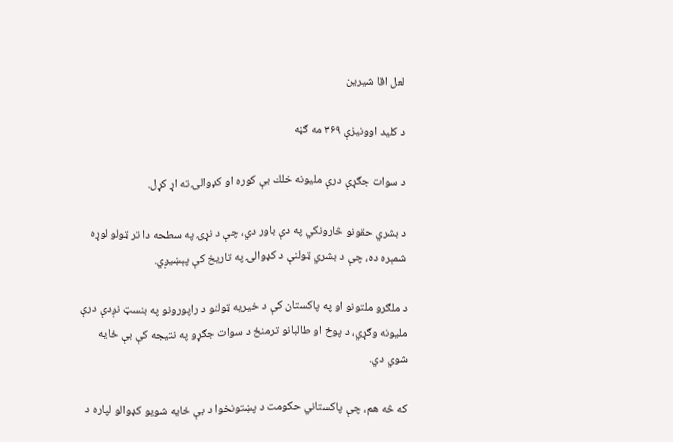لعل اقا شيرين

د كليد اوونيزې ۳۶۹ مه ګڼه

د سوات جګړې درې مليونه خلك بې كوره او كډوالۍ ته اړ كړل.

د بشري حقونو څارونكي په دې باور دي، چې د نړۍ په سطحه دا تر ټولو لوړه شمېره ده، چې د بشري ټولنې د كډوالۍ په تاريخ كې پېښيږي.

د ملګرو ملتونو او په پاكستان كې د خيريه ټولنو د راپورونو په بنسټ نږدې درې مليونه وګړي، د پوځ او طالبانو ترمنځ د سوات جګړو په نتيجه كې بې ځايه شوي دي.

كه څه هم، چې پاكستاني حكومت د پښتونخوا د بې ځايه شويو كډوالو لپاره د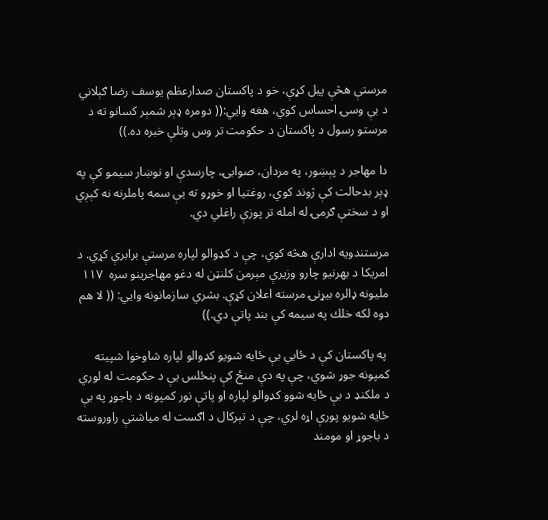مرستې هڅې پيل كړې، خو د پاكستان صدارعظم يوسف رضا ګېلاني د بې وسۍ احساس كوي، هغه وايي:(( دومره ډېر شمېر كسانو ته د مرستو رسول د پاكستان د حكومت تر وس وتلې خبره ده.))

دا مهاجر د پېښور، په مردان، صوابۍ، چارسدې او نوښار سيمو كې په ډېر بدحالت كې ژوند كوي، روغتيا او خوړو ته يې سمه پاملرنه نه کېږي او د سختې ګرمۍ له امله تر پوزې راغلي دي.

مرستندويه ادارې هڅه کوي، چې د کډوالو لپاره مرستې برابرې کړي. د امريكا د بهرنيو چارو وزيرې مېرمن كلنټن له دغو مهاجرينو سره  ۱۱۷ مليونه ډالره بيړنۍ مرسته اعلان كړې. بشري سازمانونه وايي: (( لا هم دوه لكه خلك په سيمه كې بند پاتې دي.))

 په پاكستان كې د ځايي بې ځايه شويو كډوالو لپاره شاوخوا شپيته كمپونه جوړ شوي، چې په دې منځ كې پنځلس يې د حكومت له لوري د ملكنډ د بې ځايه شوو كډوالو لپاره او پاتې نور كمپونه د باجوړ په بې ځايه شويو پورې اړه لري، چې د تېركال د اګست له مياشتې راوروسته د باجوړ او مومند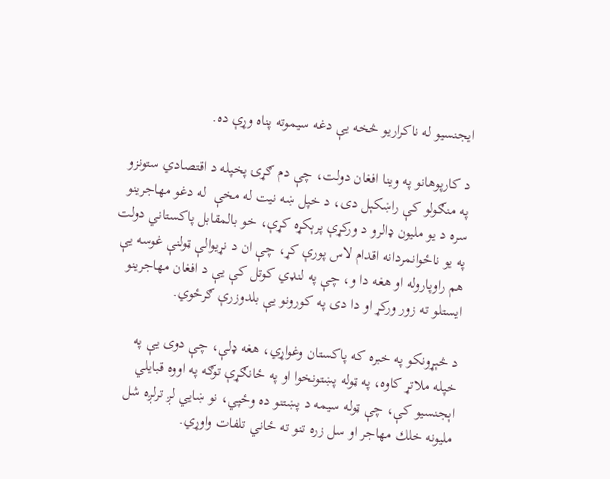ايجنسيو له ناكراريو څخه يې دغه سيموته پناه وړې ده.

د كارپوهانو په وينا افغان دولت، چې دم ګړۍ پخپله د اقتصادي ستونزو په منګولو كې راښكېل دى، د خپل ښه نيت له مخې  له دغو مهاجرينو سره د يو مليون ډالرو د وركړې پرېكړه كړې، خو بالمقابل پاكستاني دولت په يو ناځوانمردانه اقدام لاس پورې كړ، چې ان د نړيوالې ټولنې غوسه يې هم راوپاروله او هغه دا و، چې په لنډي كوتل كې يې د افغان مهاجرينو ايستلو ته زور وركړ او دا دى په كورونو يې بلدوزرې ګرځوي.

د څېړونكو په خبره كه پاكستان وغواړي، هغه ډلې، چې دوی يې په خپله ملاتړ کاوه، په ټوله پښتونخوا او په ځانګړې توګه په اووه قبايلي اېجنسيو کې، چې ټوله سيمه د پښتنو ده وځپي، نو ښايي لږ ترلږه شل مليونه خلك مهاجر او سل زره تنو ته ځاني تلفات واوړي.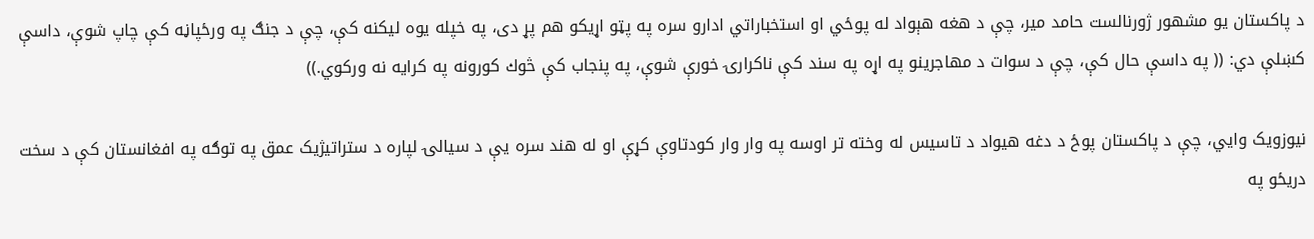د پاكستان يو مشهور ژورنالست حامد مير، چې د هغه هېواد له پوځي او استخباراتي ادارو سره په پټو اړيكو هم پړ دى، په خپله يوه ليكنه كې، چې د جنګ په ورځپاڼه كې چاپ شوې، داسې كښلې دي: (( په داسې حال كې، چې د سوات د مهاجرينو په اړه په سند كې ناكرارۍ خورې شوې، په پنجاب كې څوك كورونه په كرايه نه وركوي.))

نيوزويک وايي، چې د پاکستان پوځ د دغه هيواد د تاسيس له وخته تر اوسه په وار وار کودتاوې کړې او له هند سره يې د سيالۍ لپاره د ستراتيژيک عمق په توګه په افغانستان کې د سخت دريځو په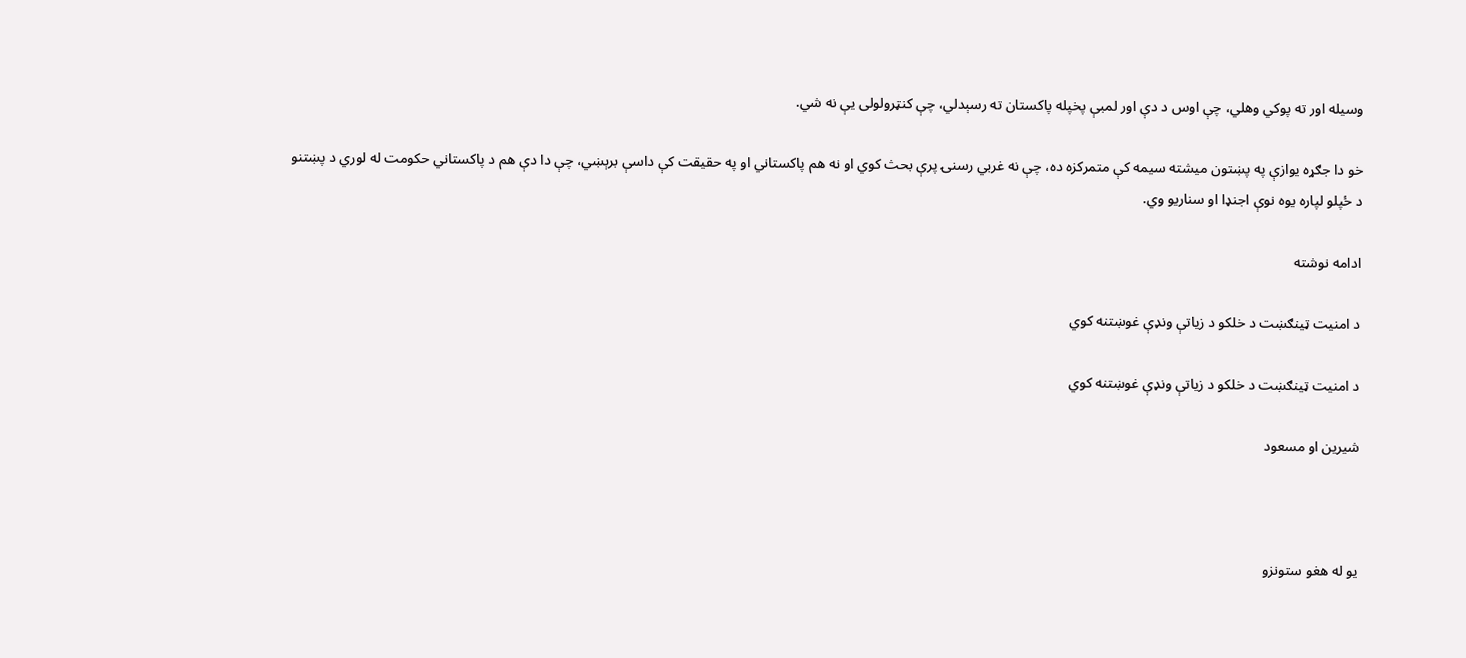وسيله اور ته پوکي وهلي، چې اوس د دې اور لمبې پخپله پاکستان ته رسېدلي، چې کنټرولولى يې نه شي.

خو دا جګړه يوازې په پښتون ميشته سيمه كې متمركزه ده، چې نه غربي رسنۍ پرې بحث كوي او نه هم پاكستاني او په حقيقت كې داسې برېښي، چې دا دې هم د پاكستاني حكومت له لوري د پښتنو د ځپلو لپاره يوه نوې اجنډا او سناريو وي.

ادامه نوشته

د امنيت ټينګښت د خلكو د زياتې ونډې غوښتنه كوي

د امنيت ټينګښت د خلكو د زياتې ونډې غوښتنه كوي

شيرين او مسعود



يو له هغو ستونزو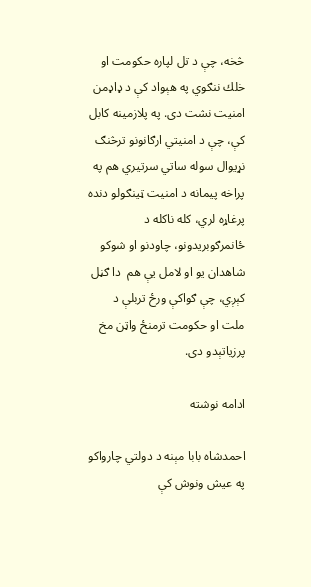څخه، چې د تل لپاره حكومت او خلك ننګوي په هېواد كې د ډاډمن امنيت نشت دى. په پلازمينه كابل كې، چې د امنيتي ارګانونو ترڅنګ نړيوال سوله ساتي سرتيري هم په پراخه پيمانه د امنيت ټينګولو دنده پرغاړه لري، كله ناكله د ځانمرګوبريدونو، چاودنو او شوكو شاهدان يو او لامل يې هم  دا ګڼل كېږي، چې ګواكې ورځ تربلې د ملت او حكومت ترمنځ واټن مخ پرزياتېدو دى.

ادامه نوشته

احمدشاه بابا مېنه د دولتي چارواكو په عيش ونوش كې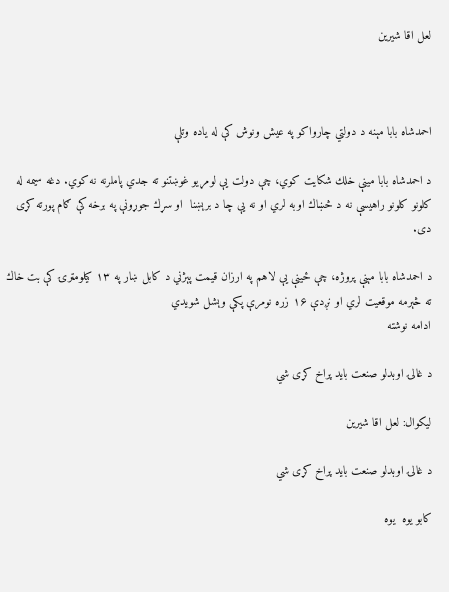لعل اقا شيرين



احمدشاه بابا مېنه د دولتي چارواكو په عيش ونوش كې له ياده وتلې

د احمدشاه بابا مينې خلك شكايت كوي، چې دولت يې لومړيو غوښتنو ته جدي پاملرنه نه كوي. دغه سيمه له كلونو كلونو راهيسې نه د څښاك اوبه لري او نه يې چا د برېښنا  او سړك جوړونې په برخه كې ګام پورته كړى دى.

د احمدشاه بابا مېنې پروژه، چې ځينې يې لاهم په ارزان قيمت پېژني د كابل ښار په ۱۳ كيلومټرۍ كې بت خاك ته څېرمه موقعيت لري او نږدې ۱۶ زره نومرې پكې وېشل شويدي
ادامه نوشته

د غالۍ اوبدلو صنعت بايد پراخ كړى شي

ليكوال: لعل اقا شيرين

د غالۍ اوبدلو صنعت بايد پراخ كړى شي

كابو يوه  يوه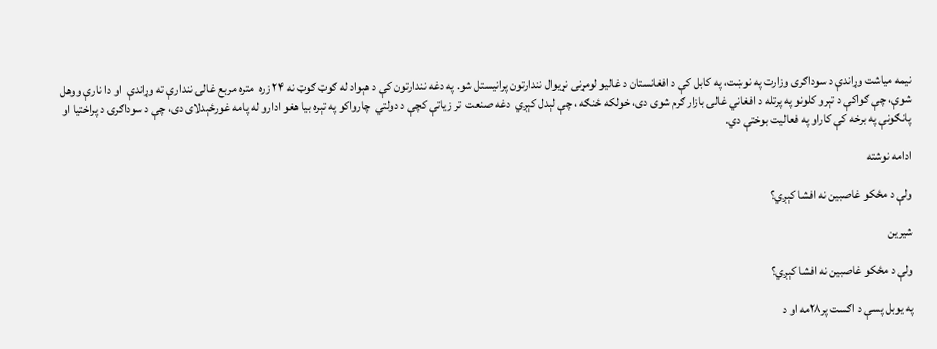نيمه مياشت وړاندې د سوداګرى وزارت په نوښت، په كابل كې د افغانستان د غاليو لومړنى نړيوال نندارتون پرانيستل شو. په دغه نندارتون كې د هېواد له ګوټ ګوټ نه ۲۴ زره  متره مربع غالۍ نندارې ته وړاندې  او دا نارې ووهل شوې، چې ګواكې د تېرو كلونو په پرتله د افغاني غالۍ بازار ګرم شوى دى، خولكه ځنګه ، چې لېدل كېږي  دغه صنعت  تر زياتې كچې د دولتي  چارواكو په تېره بيا هغو ادارو له پامه غورځېدلاى دى، چې د سوداګرۍ د پراختيا او پانګونې په برخه كې كاراو په فعاليت بوختې دي.

ادامه نوشته

ولې د مځكو غاصبين نه افشا كېږي؟

شيرين

ولې د مځكو غاصبين نه افشا كېږي؟

په يوبل پسې د اګست پر۲۸مه او د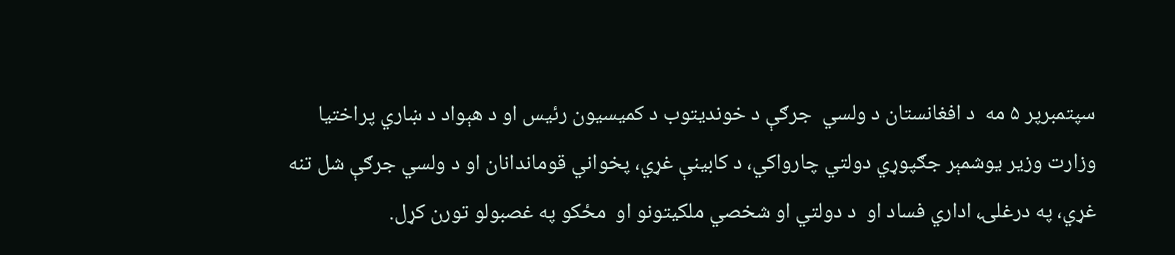سپتمبرپر ۵ مه  د افغانستان د ولسي  جرګې د خونديتوب د كميسيون رئيس او د هېواد د ښاري پراختيا وزارت وزير يوشمېر جګپوړي دولتي چارواكي، د كابينې غړي، پخواني قوماندانان او د ولسي جرګې شل تنه غړي، په درغلۍ، اداري فساد او  د دولتي او شخصي ملكيتونو او  مځكو په غصبولو تورن كړل.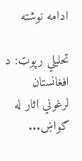ادامه نوشته

تحليلي رپوټ: د افغانستان لرغوني اثار له ګواښ...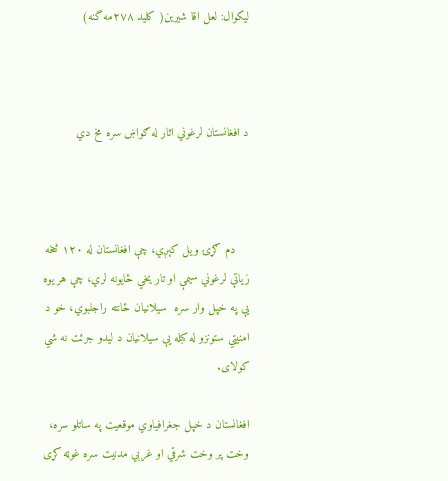ليكوال: لعل اقا شيرين( كليد ۲۷۸مه گنه)



د افغانستان لرغوني اثار له ګواښ سره مخ دي



    دم ګړۍ ويل كېږي، چې افغانستان له ۱۲۰ څخه زياتې لرغوني سيمې او تار يخي ځايونه لري، چې هر يوه  يې په خپل وار سره  سيلانيان ځانته راجلبوي، خو د امنيتي ستونزو له كبله يې سيلانيان د ليدو جرئت نه شي كولاى.

افغانستان د خپل جغرافياوي موقعيت په ساتلو سره،  وخت پر وخت شرقي او غربي مدنيت سره غوټه كړى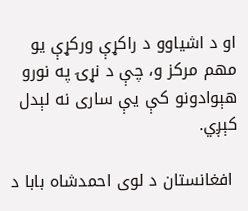او د اشياوو د راكړې وركړې يو مهم مركز و، چې د نړۍ په نورو هېوادونو كې يې سارى نه لېدل كېږي.

 افغانستان د لوى احمدشاه بابا د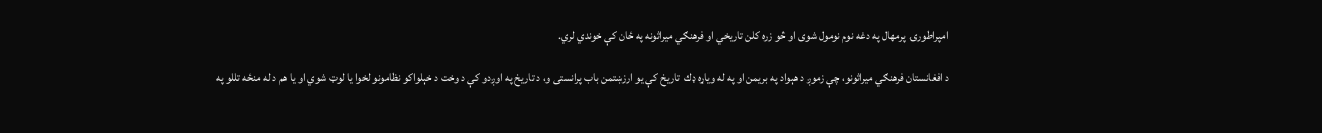امپراطورۍ  پرمهال په دغه نوم نومول شوى او څو زره كلن تاريخي او فرهنګي ميراثونه په ځان كې خوندي لري.

د افغانستان فرهنګي ميراثونو، چې زموږ د هېواد په بريمن او په له وياړه ډك  تاريخ كې يو ارزښتمن باب پرانستى و، د تاريخ په اوږدو كې د وخت د خېلواكو نظامونو لخوا يا لوټ شوي او يا هم د له منځه تللو په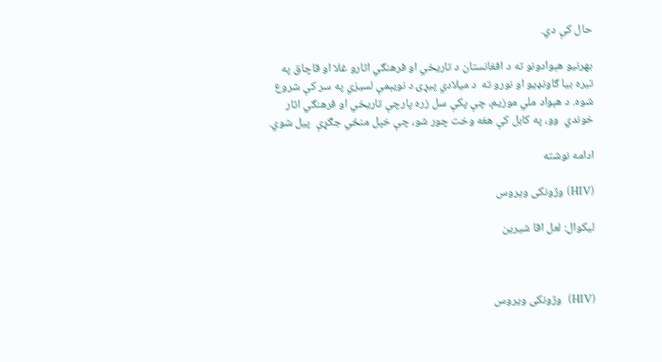حال كې دي.

بهرنيو هېوادونو ته د افغانستان د تاريخي او فرهنګي اثارو غلا او قاچاق په تيره بيا ګاونډيو او نورو ته  د ميلادي پيړۍ د نويېمې لسيزي په سر كې شروع شوه. د هېواد ملي موزيم، چې پكې سل زره پارچې تاريخي او فرهنګي اثار خوندي  وو، په كابل كې هغه وخت چور شو، چې خپل منځي جګړې  پيل شوي.

ادامه نوشته

(HIV) وژونكى ويروس

ليكوال: لعل اقا شيرين



(HIV)  وژونكى ويروس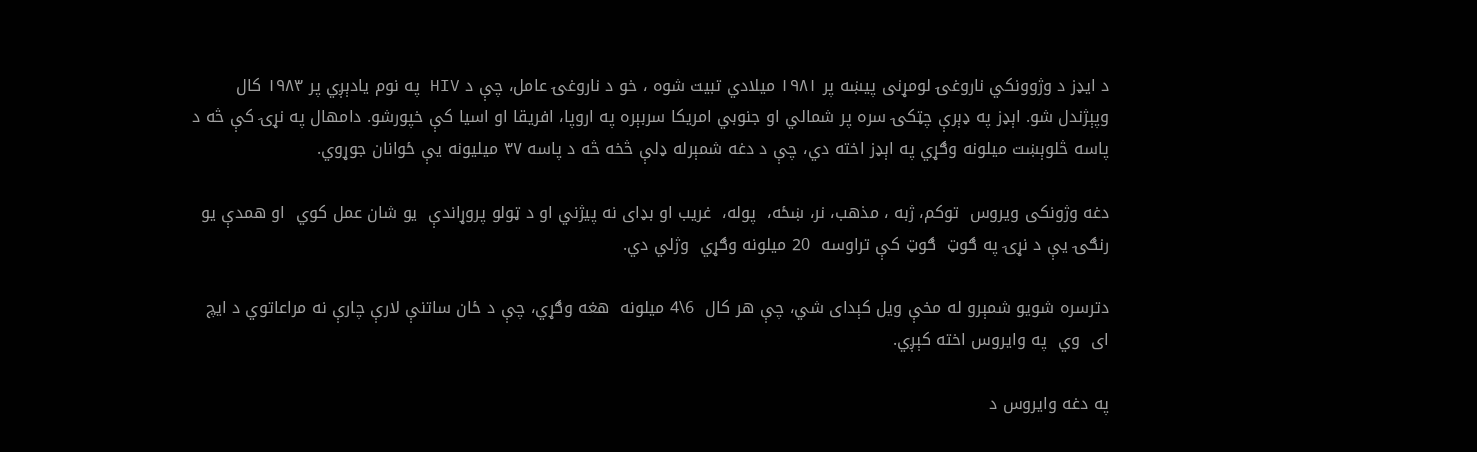د ايډز د وژوونكي ناروغۍ لومړنى پيښه پر ۱۹۸۱ ميلادي تبيت شوه ، خو د ناروغۍ عامل، چې د HIV په نوم يادېږي پر ۱۹۸۳ كال وپېژندل شو. اېډز په ډېرې چټكۍ سره پر شمالي او جنوبي امريكا سربېره په اروپا، افريقا او اسيا كې خپورشو. دامهال په نړۍ كې څه د پاسه څلوېښت ميلونه وګړي په اېډز اخته دي، چې د دغه شمېرله ډلې څخه څه د پاسه ۳۷ ميليونه يې ځوانان جوړوي.

دغه وژونكى ويروس  توكم، ژبه ، مذهب، نر، ښځه،  پوله،  غريب او بډاى نه پيژني او د ټولو پروړاندې  يو شان عمل كوي  او همدې يو رنګۍ يې د نړۍ په ګوټ  ګوټ كې تراوسه  20 ميلونه وګړي  وژلي دي.

دترسره شويو شمېرو له مخې ويل كېداى شي، چې هر كال  6\4 ميلونه  هغه وګړي، چې د ځان ساتنې لارې چارې نه مراعاتوي د ايچ  اى  وي  په وايروس اخته كېږي.

په دغه وايروس د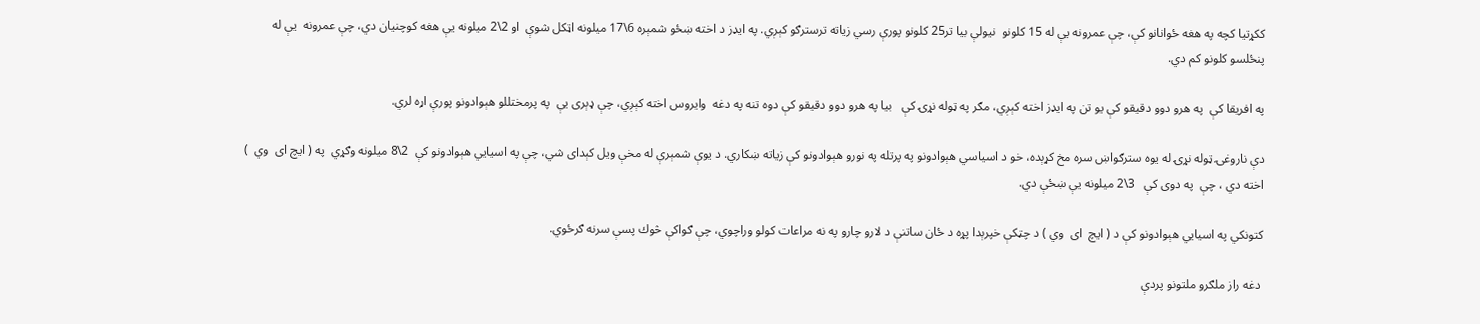ككړتيا كچه په هغه ځوانانو كې، چې عمرونه يې له 15 كلونو  نيولې بيا تر25 كلونو پورې رسي زياته ترسترګو كېږي. په ايډز د اخته ښځو شمېره 6\17 ميلونه اټكل شوې  او 2\2 ميلونه يې هغه كوچنيان دي، چې عمرونه  يې له پنځلسو كلونو كم دي.

په افريقا كې  په هرو دوو دقيقو كې يو تن په ايډز اخته كېږي، مګر په ټوله نړۍ كې   بيا په هرو دوو دقيقو كې دوه تنه په دغه  وايروس اخته كېږي، چې ډېرى يې  په پرمختللو هېوادونو پورې اړه لري.

دې ناروغۍ ټوله نړۍ له يوه سترګواښ سره مخ كړېده، خو د اسياسي هېوادونو په پرتله په نورو هېوادونو كې زياته ښكاري. د يوې شمېرې له مخې ويل كېداى شي، چې په اسيايي هېوادونو كې  2\8 ميلونه وګړي  په ( ايچ اى  وي  )  اخته دي ، چې  په دوى كې   3\2 ميلونه يې ښځې دي.

كتونكي په اسيايي هېوادونو كې د ( ايچ  اى  وي ) د چټكې خپرېدا پړه د ځان ساتنې د لارو چارو په نه مراعات كولو وراچوي، چې ګواكې څوك پسې سرنه ګرځوي.

 دغه راز ملګرو ملتونو پردې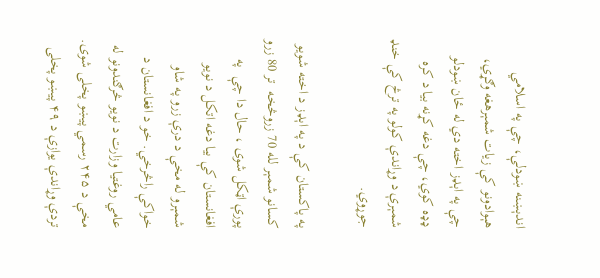اندېښنه ښودلې، چې په اسلامي هېوادونو كې زيات شمېرهغه وګړي، چې په اېډز اخته دي له ځان ښودلو ډډه كوي، چې دغه كړنه بيا د كره شمېرې د وړاندې كولو په ترڅ كې خنډ جوړوي.

په پاكستان كې د په اېډز د اخته شويو كسانو شمېر لله 70 زروڅخه  تر 80 زرو پورې اټكل شوى ، حال دا چې  په افغانستان كې بيا دغه اتكل د نويو شمېرو له مخې د درې زرو په شاو خواكې راڅرخي. خو د افغانستان د عامي روغتيا وزارت د نويو څرګندونو له مخې د ۲۴۵ رسمي پيښو پخلى شوى. تردې وړاندې يوازې د ۴۹ پيښو پخلى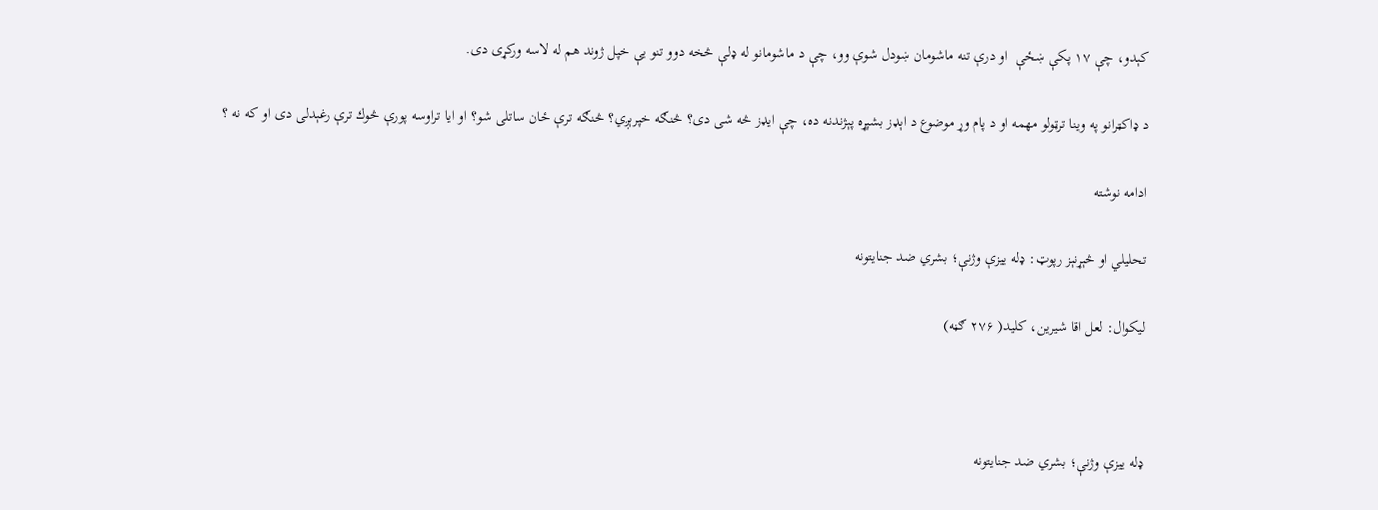كېدو، چې ۱۷ پكې ښځې  او درې تنه ماشومان ښودل شوې وو، چې د ماشومانو له ډلې څخه دوو تنو يې خپل ژوند هم له لاسه وركړى دى.

د ډاكټرانو په وينا ترټولو مهمه او د پام وړ موضوع د اېډز بشپړه پېژندنه ده، چې ايډز څه شى دى؟ څنګه خپرېږي؟ څنګه ترې ځان ساتلى شو؟ او ايا تراوسه پورې څوك ترې رغېدلى دى او كه نه ؟

ادامه نوشته

تحليلي او څېړنېز رپوټ: ډله ييزې وژنې؛ بشري ضد جنايتونه

ليكوال: لعل اقا شيرين، كليد( ۲۷۶ ګڼه)



ډله ييزې وژنې؛ بشري ضد جنايتونه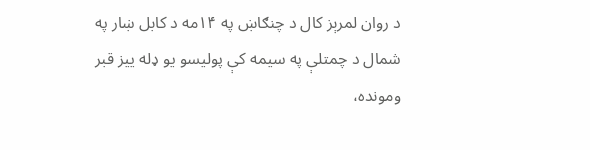د روان لمرېز كال د چنګاښ په ۱۴مه د كابل ښار په شمال د چمتلې په سیمه كې پوليسو يو ډله ييز قبر ومونده،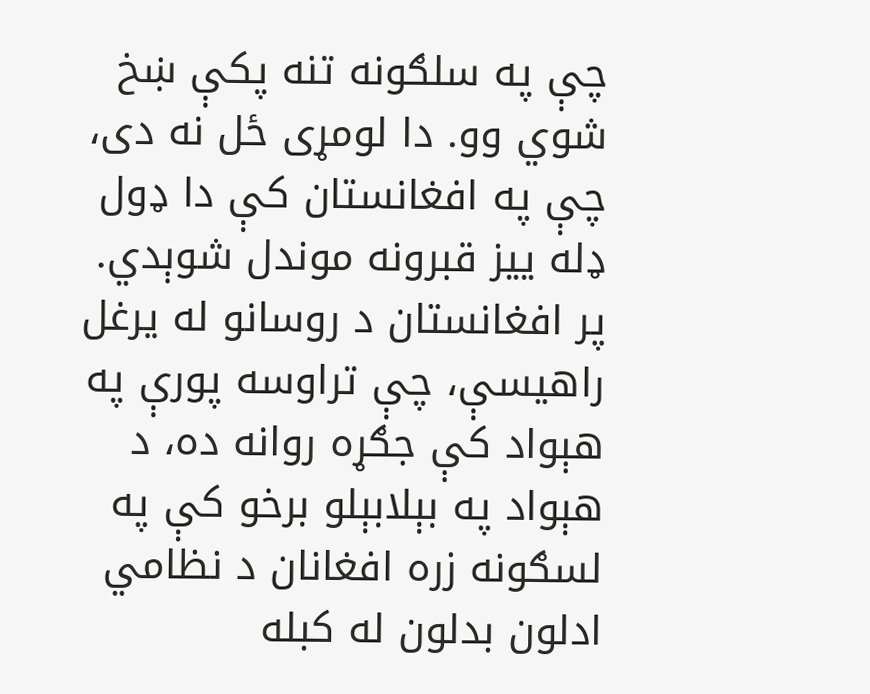چې په سلګونه تنه پكې ښخ شوي وو. دا لومړى ځل نه دى، چې په افغانستان كې دا ډول ډله ييز قبرونه موندل شوېدي. پر افغانستان د روسانو له يرغل راهيسې، چې تراوسه پورې په هېواد كې جګړه روانه ده، د هېواد په بېلابېلو برخو كې په لسګونه زره افغانان د نظامي ادلون بدلون له كبله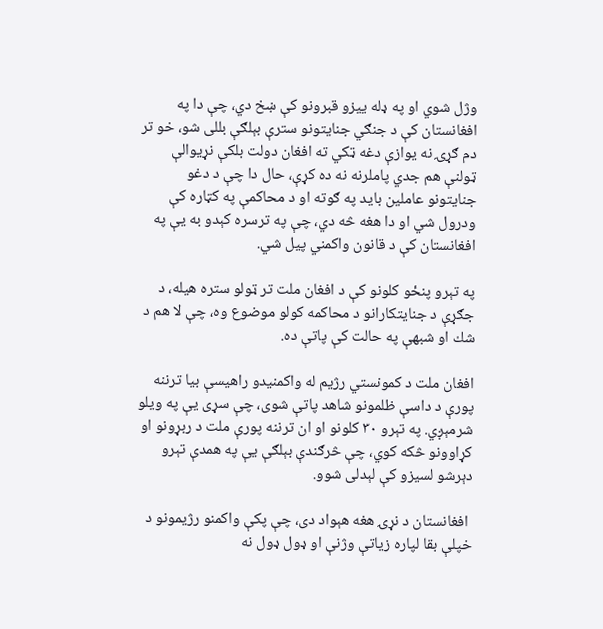وژل شوي او په ډله ييزو قبرونو كې ښخ دي، چې دا په افغانستان كې د جنګي جنايتونو سترې بېلګې بللى شو، خو تر دم ګړۍ نه يوازې دغه ټكي ته افغان دولت بلكې نړيوالې ټولنې هم جدي پاملرنه نه ده كړې، حال دا چې د دغو جنايتونو عاملين بايد په ګوته او د محاكمې په كټاره كې ودرول شي او دا هغه څه دي، چې په ترسره كېدو به يې په افغانستان كې د قانون واكمني پيل شي.

په تېرو پنځو كلونو كې د افغان ملت تر ټولو ستره هيله، د جګړې د جنايتكارانو د محاكمه كولو موضوع وه، چې لا هم د شك او شبهې په حالت كې پاتې ده.

افغان ملت د كمونستي رژيم له واكمنيدو راهيسې بيا ترننه پورې د داسې ظلمونو شاهد پاتې شوى، چې سړى يې په ويلو شرمېږي. په تېرو ۳۰ كلونو او ان ترننه پورې ملت د ربړونو او كړاوونو څكه كوي، چې څرګندې بېلګې يې په همدې تېرو دېرشو لسيزو كې لېدلى شوو.

 افغانستان د نړۍ هغه هېواد دى، چې پكې واكمنو رژيمونو د خپلې بقا لپاره زياتې وژنې او ډول ډول نه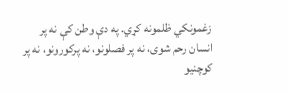زغمونكي ظلمونه كړي. په دې وطن كې نه پر انسان رحم شوى، نه پر فصلونو، نه پركورونو، نه پر كوچنيو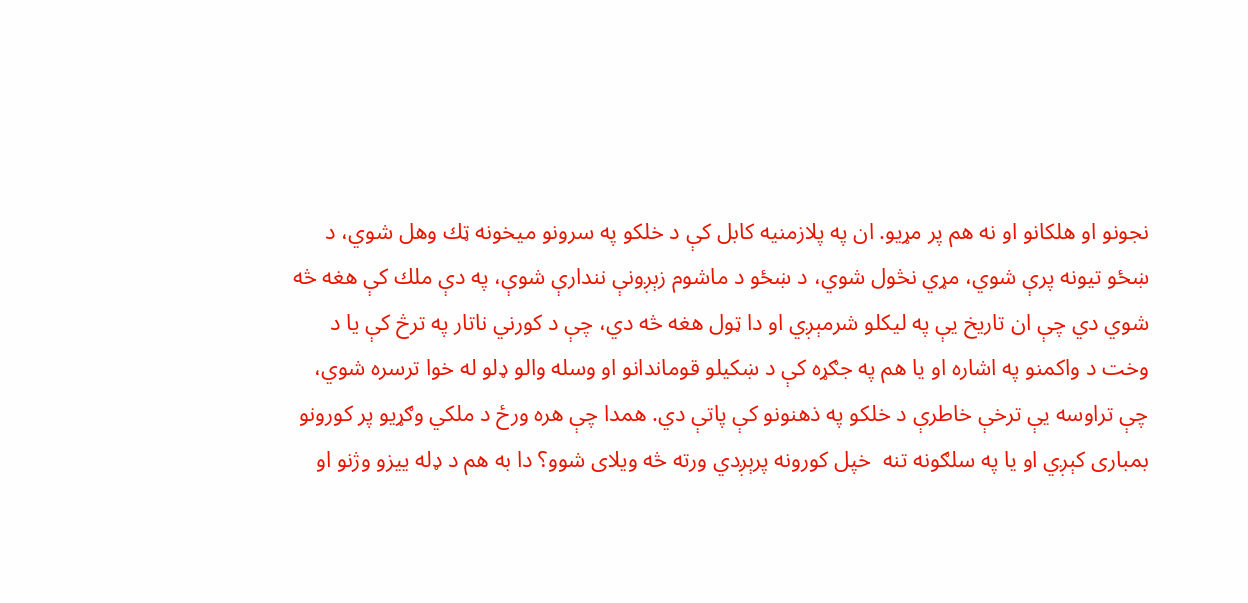نجونو او هلكانو او نه هم پر مړيو. ان په پلازمنيه كابل كې د خلكو په سرونو ميخونه ټك وهل شوي، د ښځو تيونه پرې شوي، مړي نڅول شوي، د ښځو د ماشوم زېږونې نندارې شوې، په دې ملك كې هغه څه شوي دي چې ان تاريخ يې په ليكلو شرمېږي او دا ټول هغه څه دي، چې د كورني ناتار په ترڅ كې يا د وخت د واكمنو په اشاره او يا هم په جګړه كې د ښكيلو قوماندانو او وسله والو ډلو له خوا ترسره شوي، چې تراوسه يې ترخې خاطرې د خلكو په ذهنونو كې پاتې دي. همدا چې هره ورځ د ملكي وګړيو پر كورونو بمبارى كېږي او يا په سلګونه تنه  خپل كورونه پرېږدي ورته څه ويلاى شوو؟ دا به هم د ډله ييزو وژنو او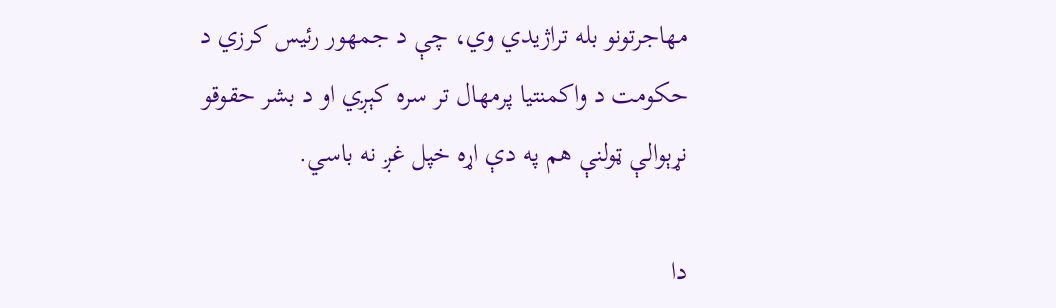مهاجرتونو بله تراژيدي وي، چې د جمهور رئيس كرزي د حكومت د واكمنتيا پرمهال تر سره كېږي او د بشر حقوقو نړېوالې ټولنې هم په دې اړه خپل غږ نه باسي.

دا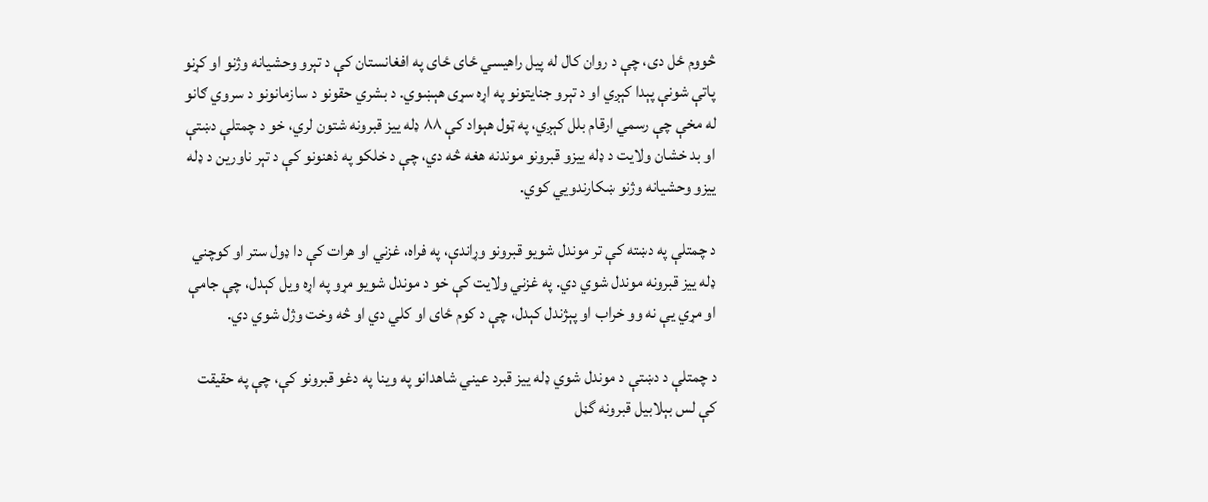څووم ځل دى، چې د روان كال له پيل راهيسي ځاى ځاى په افغانستان كې د تېرو وحشيانه وژنو او كړنو پاتې شونې پېدا كېږي او د تېرو جنايتونو په اړه سړى هېښوي. د بشري حقونو د سازمانونو د سروي ګانو له مخې چې رسمي ارقام بلل كېږي، په ټول هېواد كې ۸۸ ډله ييز قبرونه شتون لري، خو د چمتلې دښتې او بد خشان ولايت د ډله ييزو قبرونو موندنه هغه څه دي، چې د خلكو په ذهنونو كې د تېر ناورين د ډله ييزو وحشيانه وژنو ښكارندويي كوي.

د چمتلې په دښته كې تر موندل شويو قبرونو وړاندې، په فراه، غزني او هرات كې دا ډول ستر او كوچني ډله ييز قبرونه موندل شوي دي. په غزني ولايت كې خو د موندل شويو مړو په اړه ويل كېدل، چې جامې او مړي يې نه وو خراب او پېژندل كېدل، چې د كوم ځاى او كلي دي او څه وخت وژل شوي دي.

د چمتلې د دښتې د موندل شوي ډله ييز قبرد عيني شاهدانو په وينا په دغو قبرونو كې، چې په حقيقت كې لس بېلابيل قبرونه گڼل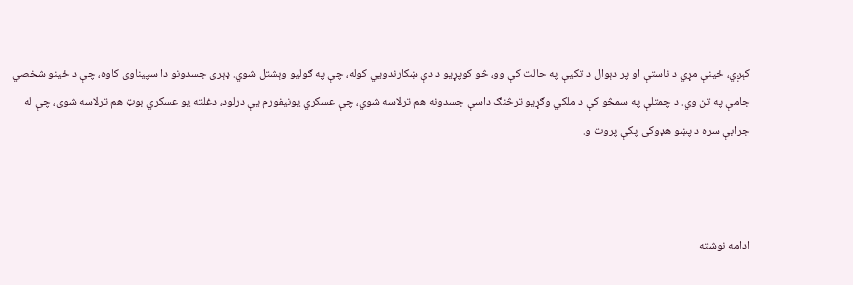كېږي، ځينې مړي د ناستې او پر دېوال د تكيې په حالت كې وو، څو كوپړيو د دې ښكارندويي كوله، چې په ګوليو وېشتل شوي. ډېرى جسدونو دا سپيناوى كاوه، چې د ځينو شخصي جامې په تن وي. د چمتلې په سمڅو كې د ملكي وګړيو ترڅنګ داسې جسدونه هم ترلاسه شوي، چې عسكري يونيفورم يې درلود، دغلته يو عسكري بوټ هم ترلاسه شوى، چې له جرابې سره د پښو هډوكى پكې پروت و.



ادامه نوشته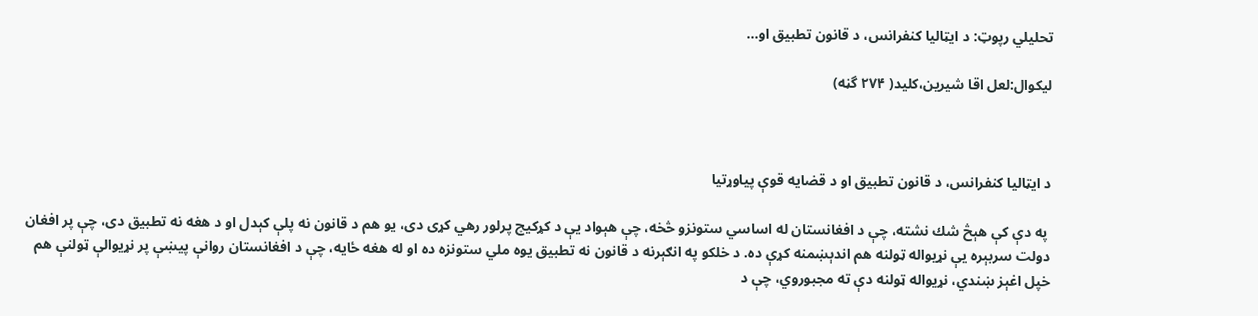تحليلي رپوټ: د ايټاليا كنفرانس، د قانون تطبيق او...

ليكوال:لعل اقا شيرين،كليد( ۲۷۴ گڼه)



د ايټاليا كنفرانس، د قانون تطبيق او د قضايه قوې پياوړتيا

 په دې كې هېڅ شك نشته، چې د افغانستان له اساسي ستونزو څخه، چې هېواد يې د كړكيچ پرلور رهي كړى دى، يو هم د قانون نه پلې كېدل او د هغه نه تطبيق دى، چې پر افغان دولت سربېره يې نړيواله ټولنه هم اندېښمنه كړې ده. د خلكو په انګېرنه د قانون نه تطبيق يوه ملي ستونزه ده او له هغه ځايه، چې د افغانستان روانې پيښې پر نړيوالې ټولنې هم خپل اغېز ښندي، نړيواله ټولنه دې ته مجبوروي، چې د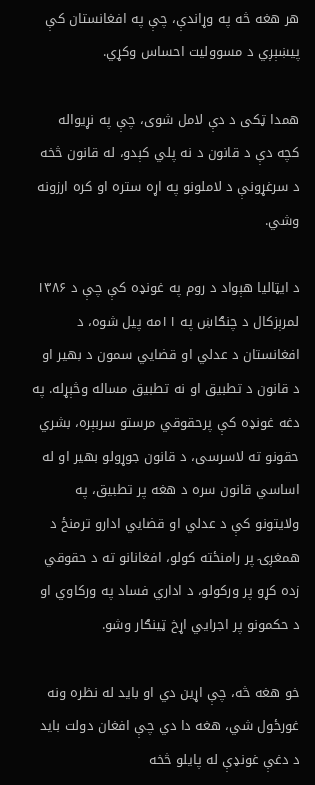هر هغه څه په وړاندې، چې په افغانستان كې پيښېږي د مسووليت احساس وكړي.

همدا ټكى د دې لامل شوى، چې په نړيواله كچه دې د قانون د نه پلي كېدو، له قانون څخه د سرغړونې د لاملونو په اړه ستره او كره ارزونه وشي.

د ايټاليا هېواد د روم په غونډه كې چې د ۱۳۸۶ لمرېزكال د چنګاښ په ۱۱مه پيل شوه، د افغانستان د عدلي او قضايي سمون د بهير او د قانون د تطبيق او نه تطبيق مساله وڅېړله. په دغه غونډه كې پرحقوقي مرستو سربېره، بشري حقونو ته لاسرسى، د قانون جوړولو بهير او له اساسي قانون سره د هغه پر تطبيق، په ولايتونو كې د عدلي او قضايي ادارو ترمنځ د همغږۍ پر رامنځته كولو، افغانانو ته د حقوقي زده كړو پر وركولو، د اداري فساد په وركاوي او د حكمونو پر اجرايي اړخ ټينګار وشو.

خو هغه څه، چې اړين دي او بايد له نظره ونه غورځول شي، هغه دا دي چې افغان دولت بايد د دغې غونډې له پايلو څخه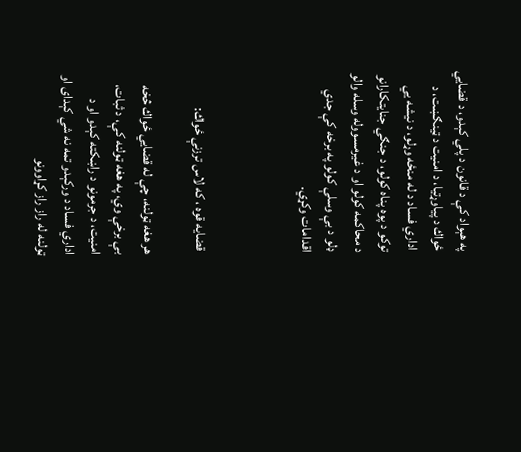په هېواد كې د قانون د پلي كېدو، د قضايي ځواك د پياوړتيا، د امنيت د ټينګښت، د اداري فساد د له منځه وړلو، د نيشه يي توكو د پوه پناه كولو، د جنګي جنايتكارانو د محاكمه كولو او د غيرمسووله وسله والو ډلو د بې وسلې كولو په برخه كې جدي اقدامات وكړي.



 قضايه قوه ، كه لاس ترزنې ځواك:

هر هغه ټولنه، چې له قضايي ځواك څخه بې برخې وي، په هغه ټولنه كې، د ثبات، امنيت، د جرمونو د راښكته كېدو او د اداري فساد د وركېدو تمه نه شي كېداى او ټولنه له راز راز كړاوونو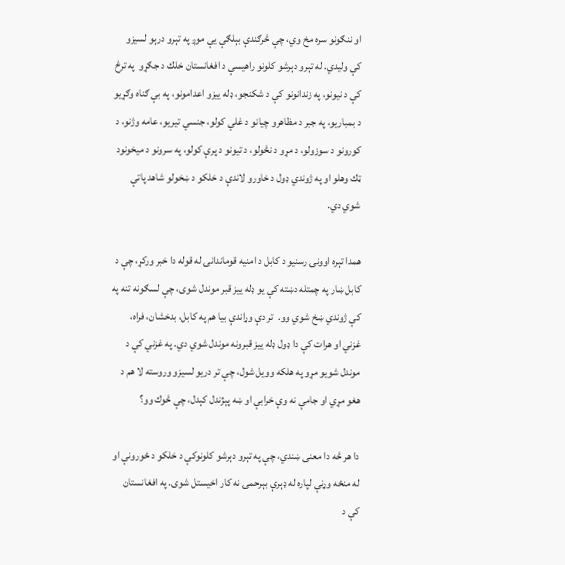او ننګونو سره مخ وي، چې څرګندې بېلګې يې موږ په تېرو درېو لسيزو كې وليدي. له تېرو دېرشو كلونو راهيسې د افغانستان خلك د جګړو  په ترڅ كې د نيونو، په زندانونو كې د شكنجو، ډله ييزو اعدامونو، په بې ګناه وګړيو د بمباريو، په جبر د مظاهرو چيانو د غلي كولو، جنسي تيريو، عامه وژنو، د كورونو د سوزولو، د مړو د نڅولو، د تيونو د پرې كولو، په سرونو د ميخونود ټك وهلو او په ژوندي ډول د خاورو لاندې د خلكو د ښخولو شاهد پاتې شوي دي.

همدا تېره اوونۍ رسنيو د كابل د امنيه قوماندانۍ له قوله دا خبر وركړ، چې د كابل ښار په چمتله دښته كې يو ډله ييز قبر موندل شوى، چې لسګونه تنه په كې ژوندي ښخ شوي وو.  تر دې وړاندې بيا هم په كابل، بدخشان، فراه، غزني او هرات كې دا ډول ډله ييز قبرونه موندل شوي دي. په غزني كې د موندل شويو مړو په هلكه وويل شول، چې تر دريو لسيزو وروسته لا هم د هغو مړي او جامې نه وې خرابې او ښه پېژندل كېدل، چې څوك وو؟

دا هر څه دا معنى ښندي، چې په تېرو دېرشو كلونوكې د خلكو د ځورونې او له منځه وړنې لپاره له ډېرې بېرحمۍ نه كار اخيستل شوى. په افغانستان كې د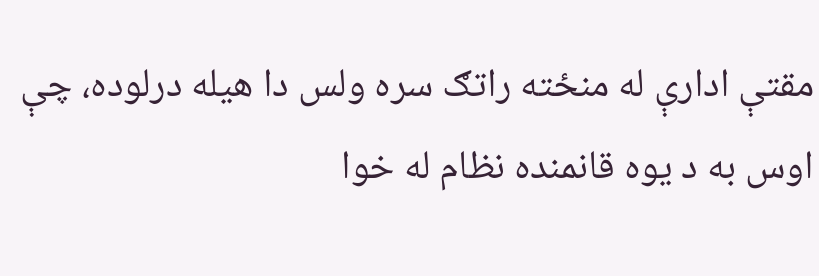مقتې ادارې له منځته راتګ سره ولس دا هيله درلوده، چې اوس به د يوه قانمنده نظام له خوا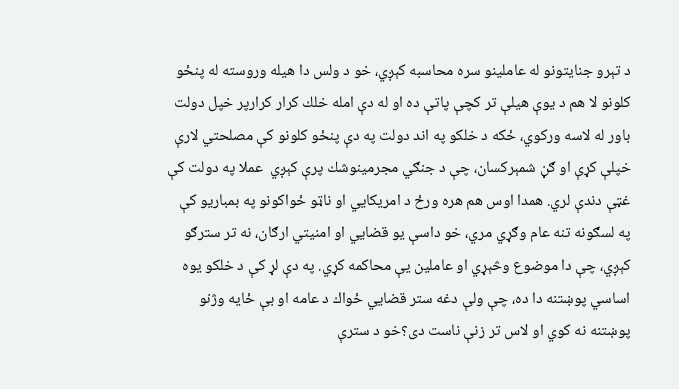د تېرو جنايتونو له عاملينو سره محاسبه كېږي، خو د ولس دا هيله وروسته له پنځو كلونو لا هم د يوې هيلې تر كچې پاتې ده او له دې امله خلك كرار كرارپر خپل دولت باور له لاسه وركوي، ځكه د خلكو په اند دولت په دې پنځو كلونو كې مصلحتي لارې خپلې كړې او ګڼ شمېركسان، چې د جنګي مجرمينوشك پرې كېږي  عملا په دولت كې غټې دندې لري. همدا اوس هم هره ورځ د امريكايي او ناټو ځواكونو په بمباريو كې په لسګونه تنه عام وګړي مري، خو داسې يو قضايي او امنيتي ارګان، نه تر سترګو كېږي، چې دا موضوع وڅېړي او عاملين يې محاكمه كړي. په دې لړ كې د خلكو يوه اساسي پوښتنه دا ده، چې ولې دغه ستر قضايي ځواك د عامه او بې ځايه وژنو پوښتنه نه كوي او لاس تر زنې ناست دى؟خو د سترې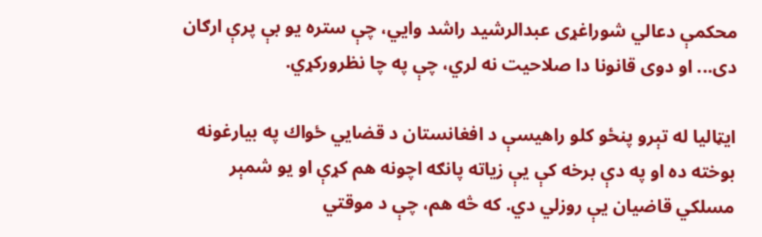محكمې دعالي شوراغړى عبدالرشيد راشد وايي، چې ستره يو بې پرې ارګان دى... او دوى قانونا دا صلاحيت نه لري، چې په چا نظروركړي.

ايټاليا له تېرو پنځو كلو راهيسې د افغانستان د قضايي ځواك په بيارغونه بوخته ده او په دې برخه كې يې زياته پانګه اچونه هم كړې او يو شمېر مسلكي قاضيان يې روزلي دي. كه څه هم، چې د موقتي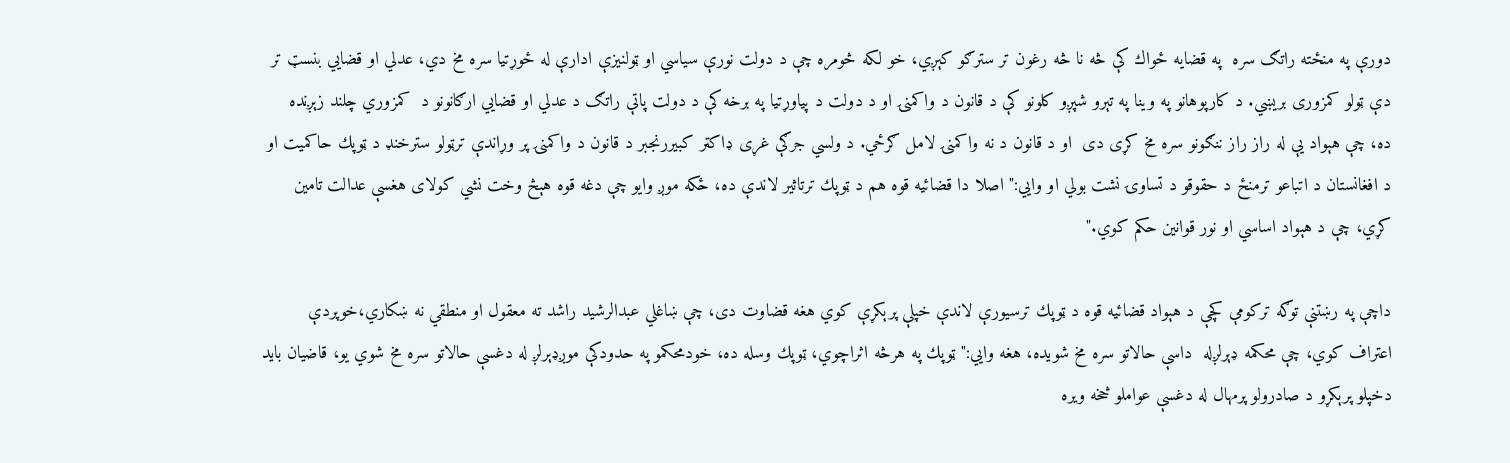دورې په منځته راتګ سره  په قضايه ځواك كې څه نا څه رغون تر سترګو كېږي، خو لكه څومره چې د دولت نورې سياسي او ټولنيزې ادارې له ځوړتيا سره مخ دي، عدلي او قضايي بنسټ تر دې ټولو كمزورى بريښي. د كارپوهانو په وينا په تېرو شپږو كلونو كې د قانون د واكمنۍ او د دولت د پياوړتيا په برخه كې د دولت پاتې راتګ د عدلي او قضايي ارګانونو د  كمزوري چلند زېږنده ده، چې هېواد يې له راز راز ننګونو سره مخ كړى دى  او د قانون د نه واكمنۍ لامل ګرځي. د ولسي جرګې غړى ډاكټر كبيررنجبر د قانون د واكمنۍ پر وړاندې ترټولو سترخنډ د ټوپك حاكميت او د افغانستان د اتباعو ترمنځ د حقوقو د تساوۍ نشت بولي او وايي:" اصلا دا قضائيه قوه هم د ټوپك ترتاثير لاندې ده، ځكه موږ وايو چې دغه قوه هېڅ وخت نشي كولاى هغسې عدالت تامين كړي، چې د هېواد اساسي او نور قوانين حكم كوي."

داچې په رښتنې توګه تركومې كچې د هېواد قضائيه قوه د ټوپك ترسيورې لاندې خپلې پرېكړې كوي هغه قضاوت دى، چې ښاغلي عبدالرشيد راشد ته معقول او منطقي نه ښكاري،خوپردې اعتراف كوي، چې محكمه ډېرلږله  داسې حالاتو سره مخ شويده، هغه وايي:" ټوپك په هرڅه اثراچوي، ټوپك وسله ده، خودمحكمو په حدودكې موږډېرلږ له دغسې حالاتو سره مخ شوي يو، قاضيان بايد دخپلو پرېكړو د صادرولو پرمهال له دغسې عواملو څخه ويره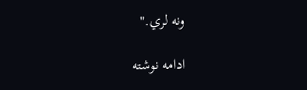ونه لري."

ادامه نوشته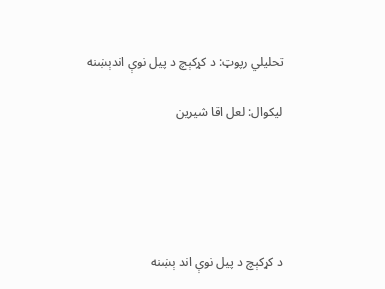تحليلي رپوټ: د كړكېچ د پيل نوې اندېښنه

ليكوال: لعل اقا شيرين





د كړكېچ د پيل نوې اند ېښنه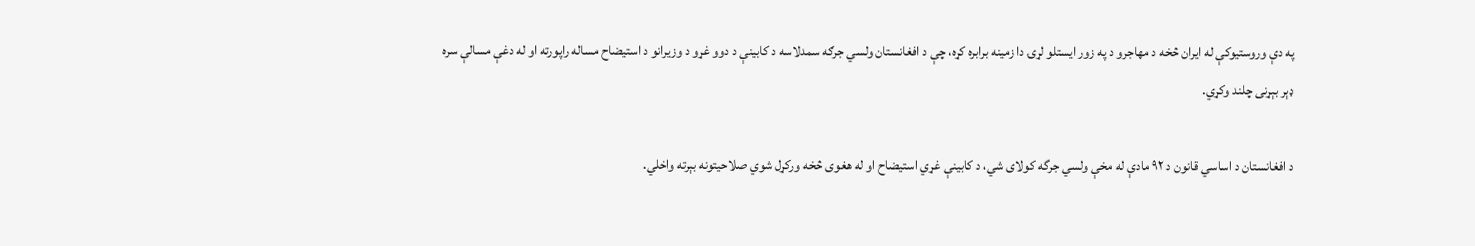په دې وروستيوكې له ايران څخه د مهاجرو د په زور ايستلو لړۍ دا زمينه برابره كړه، چې د افغانستان ولسي جرګه سمدلاسه د كابينې د دوو غړو د وزيرانو د استيضاح مساله راپورته او له دغې مسالې سره ډېر بېړنى چلند وكړي.

د افغانستان د اساسي قانون د ٩٢ مادې له مخې ولسي جرگه کولاى شي، د کابينې غړي استيضاح او له هغوى څخه ورکړل شوي صلاحيتونه بېرته واخلي.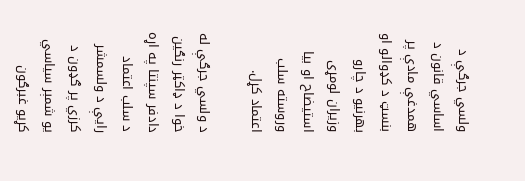ولسي جرګې د اساسي قانون د همدغې مادې پر بنسټ د كډوالو او بهرنيو د چارو وزيران لومړى استيضاح او بيا وروسته سلب اعتماد كړل.

د ولسي جرګې له خوا د ډاكټر رنګين دادفر سپنتا په اړه  د سلب اعتماد رايې د ولسمشر كرزي پر ګډون د يو شمېر سياسي كړيو غبرګون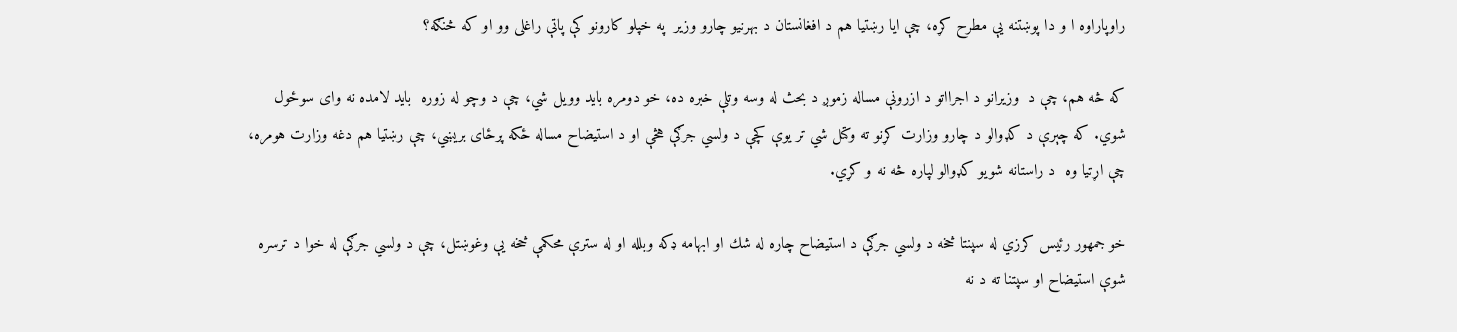راوپاراوه ا و دا پوښتنه يې مطرح كړه، چې ايا رښتيا هم د افغانستان د بهرنيو چارو وزير  په خپلو كارونو كې پاتې راغلى وو او كه څنګه؟

كه څه هم، چې د  وزيرانو د اجرااتو د ازرونې مساله زموږ د بحث له وسه وتلې خبره ده، خو دومره بايد وويل شي، چې د وچو له زوره  بايد لامده نه واى سوځول شوي. كه چېرې د كډوالو د چارو وزارت كړنو ته وكتل شي تر يوې كچې د ولسي جرګې هڅې او د استيضاح مساله ځكه پرځاى بريښي، چې رښتيا هم دغه وزارت هومره، چې اړتيا وه  د راستانه شويو كډوالو لپاره څه نه و كړي.

خو جمهور رئيس كرزي له سپنتا څخه د ولسي جرګې د استيضاح چاره له شك او ابهامه ډكه وبلله او له سترې محكمې څخه يې وغوښتل، چې د ولسي جرګې له خوا د ترسره شوې استيضاح او سپتنا ته د نه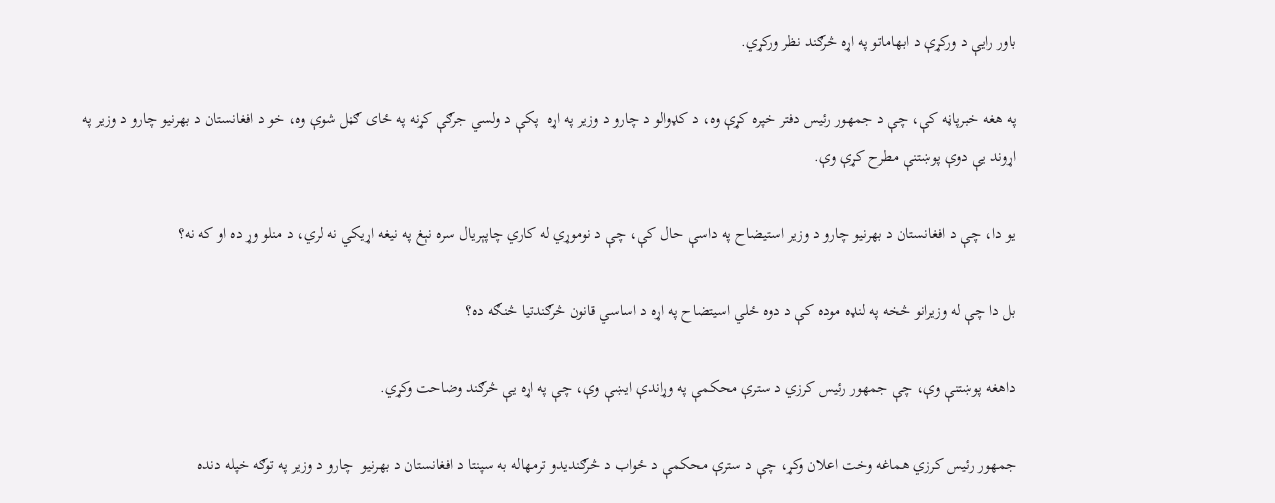باور رايې د وركړې د ابهاماتو په اړه څرګند نظر وركړي.

په هغه خبرپاڼه كې، چې د جمهور رئيس دفتر خپره كړې وه، د كډوالو د چارو د وزير په اړه  پكې د ولسي جرګې كړنه په ځاى ګڼل شوې وه، خو د افغانستان د بهرنيو چارو د وزير په اړوند يې دوې پوښتنې مطرح كړې وې.

يو دا، چې د افغانستان د بهرنيو چارو د وزير استيضاح په داسې حال كې، چې د نوموړي له كاري چاپېريال سره نېغ په نيغه اړيكي نه لري، د منلو وړ ده او كه نه؟

بل دا چې له وزيرانو څخه په لنډه موده كې د دوه ځلي اسيتضاح په اړه د اساسي قانون څرګندتيا څنګه ده؟

داهغه پوښتنې وې، چې جمهور رئيس كرزي د سترې محكمې په وړاندې ايښې وې، چې په اړه يې څرګند وضاحت وكړي.

جمهور رئيس كرزي هماغه وخت اعلان وكړ، چې د سترې محكمې د ځواب د څرګنديدو ترمهاله به سپنتا د افغانستان د بهرنيو  چارو د وزير په توګه خپله دنده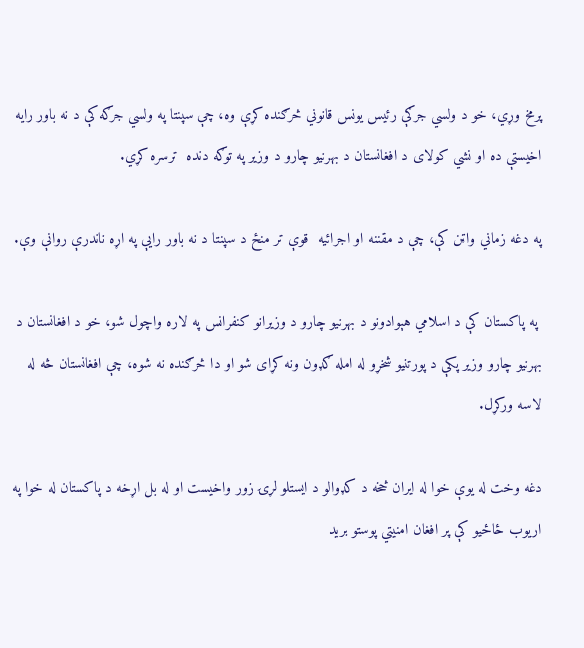پرمخ وړي، خو د ولسي جرګې رئيس يونس قانوني څرګنده كړې وه، چې سپنتا په ولسي جرګه كې د نه باور رايه اخيستې ده او نشي كولاى د افغانستان د بهرنيو چارو د وزير په توګه دنده  ترسره كړي.

په دغه زماني واټن كې، چې د مقننه او اجرائيه  قوې تر منځ د سپنتا د نه باور رايې په اړه ناندرې روانې وې.

 په پاكستان كې د اسلامي هېوادونو د بهرنيو چارو د وزيرانو كنفرانس په لاره واچول شو، خو د افغانستان د بهرنيو چارو وزير پكې د پورتنيو شخړو له امله ګډون ونه كړاى شو او دا څرګنده نه شوه، چې افغانستان څه له لاسه وركړل.

دغه وخت له يوې خوا له ايران څخه د كډوالو د ايستلو لړۍ زور واخيست او له بل اړخه د پاكستان له خوا په اريوب ځاځيو كې پر افغان امنيتي پوستو بريد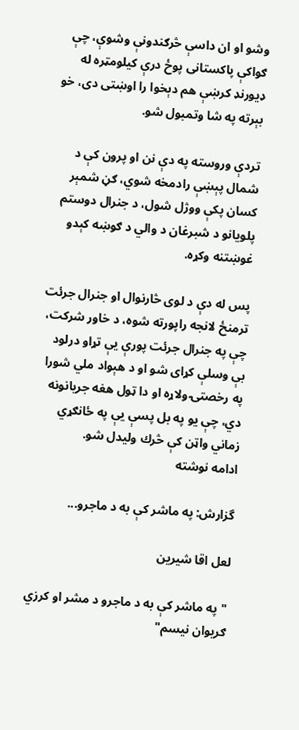وشو او ان داسې څرګندونې وشوې، چې ګواكې پاكستانى پوځ درې كيلومټره له ډيورنډ كرښې هم دېخوا را اوښتى دى، خو بېرته په شا وتمبول شو.

تردې وروسته په دې نن او پرون كې د شمال پېښې رادمخه شوي، ګڼ شمېر كسان پكې ووژل شول، د جنرال دوستم پلويانو د شبرغان د والي د ګوښه كېدو غوښتنه وكړه.

پس له دې د لوى څارنوال او جنرال جرئت ترمنځ لانجه راپورته شوه، د خاور شركت، چې په جنرال جرئت پورې يې تړاو درلود بې وسلې كړاى شو او د هېواد ملي شورا په رخصتۍ ولاړه او دا ټول هغه جريانونه دي، چې يو په بل پسې يې په ځانګړي زماني واټن كې څرك وليدل شو.
ادامه نوشته

گزارش: په ماشر كې به د ماجرو...

لعل اقا شيرين

"په ماشر كې به د ماجرو د مشر او كرزي ګريوان نيسم"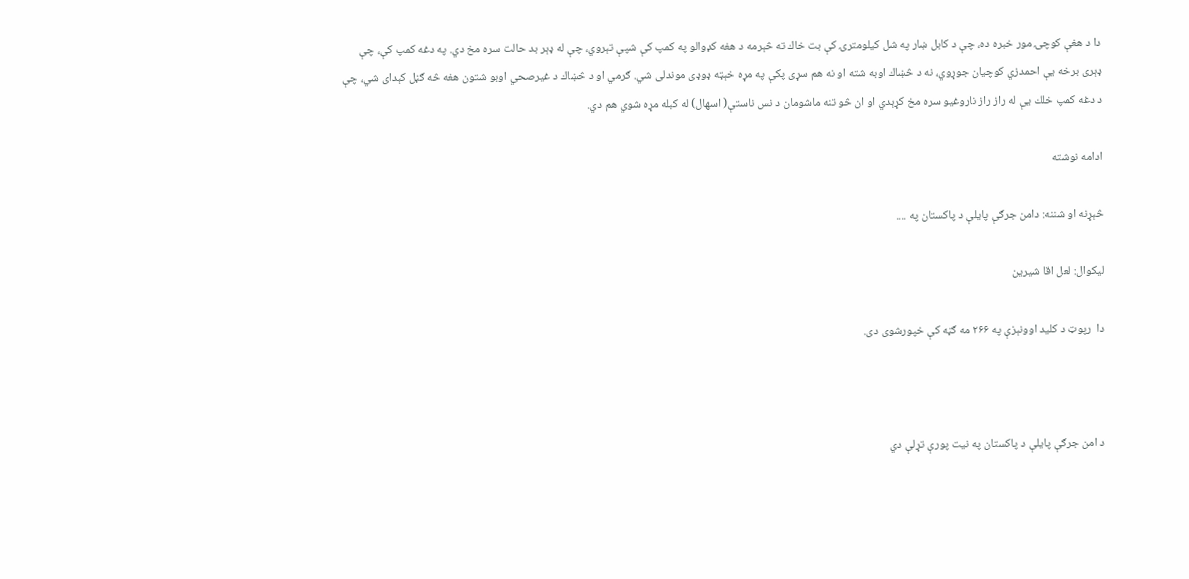دا د هغې كوچۍ مور خبره ده، چې د كابل ښار په شل كيلومترۍ كې بت خاك ته څېرمه د هغه كډوالو په كمپ كې شپې تېروي، چې له ډېر بد حالت سره مخ دي. په دغه كمپ كې، چې ډېرى برخه يې احمدزي كوچيان جوړوي، نه د څښاك اوبه شته او نه هم سړى پكې په مړه خېټه ډوډى موندلى شي. ګرمي او د څښاك د غيرصحي اوبو شتون هغه څه ګڼل كېداى شي، چې د دغه كمپ خلك يې له راز راز ناروغيو سره مخ كړېدي او ان څو تنه ماشومان د نس ناستې( اسهال) له كبله مړه شوي هم دي.

ادامه نوشته

څېړنه او شننه: دامن جرګې پايلې د پاكستان په ....

ليكوال: لعل اقا شيرين

دا  رپوټ د كليد اوونېزې په ۲۶۶ مه ګڼه كې خپورشوى دى.



د امن جرګې پايلې د پاكستان په نيت پورې تړلې دي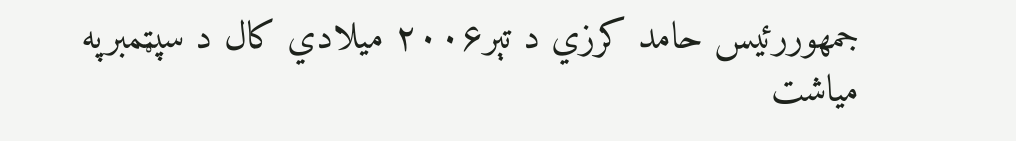جمهوررئيس حامد كرزي د تېر۲۰۰۶ ميلادي كال د سپټمبرپه مياشت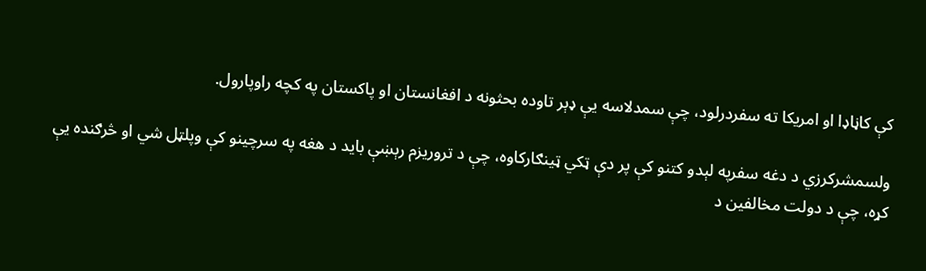كې كاڼاډا او امريكا ته سفردرلود، چې سمدلاسه يې ډېر تاوده بحثونه د افغانستان او پاكستان په كچه راوپارول.

ولسمشركرزي د دغه سفرپه لېدو كتنو كې پر دې ټكي ټينګاركاوه، چې د تروريزم رېښې بايد د هغه په سرچينو كې وپلټل شي او څرګنده يې كړه، چې د دولت مخالفين د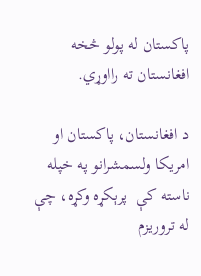پاكستان له پولو څخه افغانستان ته رااوړي.

د افغانستان، پاكستان او امريكا ولسمشرانو په خپله ناسته كې  پرېكړه وكړه، چې له تروريزم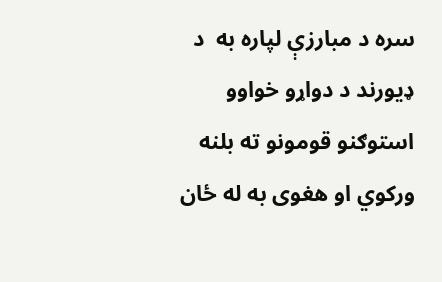سره د مبارزې لپاره به  د ډيورند د دواړو خواوو استوګنو قومونو ته بلنه وركوي او هغوى به له ځان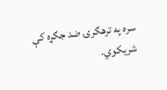سره په ترهګرۍ ضد جګړه كې شريكوي.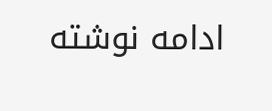ادامه نوشته